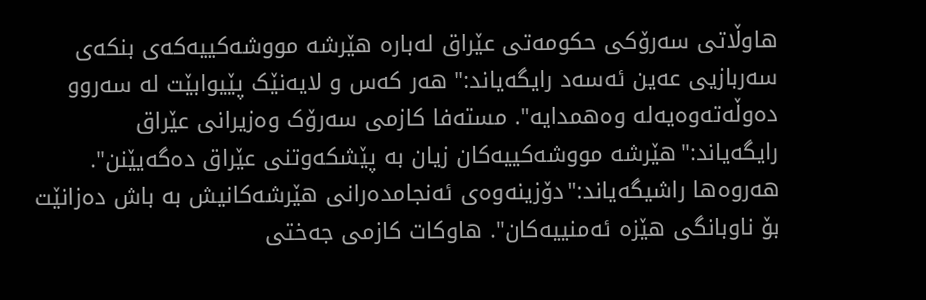هاوڵاتى سه‌رۆکى حکومه‌تى عێراق له‌باره‌ هێرشه‌ مووشه‌کییه‌که‌ى بنکه‌ى سه‌ربازیى عه‌ین ئه‌سه‌د رایگه‌یاند:" هه‌ر که‌س و لایه‌نێک پێیوابێت له‌ سه‌روو ده‌وڵه‌ته‌وه‌یه‌له‌ وه‌همدایه‌". مسته‌فا کازمى سه‌رۆک وه‌زیرانى عێراق رایگه‌یاند:"هێرشه‌ مووشه‌کییه‌کان زیان به‌ پێشکه‌وتنى عێراق ده‌گه‌یێنن". هه‌روه‌ها راشیگه‌یاند:"دۆزینه‌وه‌ى ئه‌نجامده‌رانى هێرشه‌کانیش به‌ باش ده‌زانێت بۆ ناوبانگى هێزه‌ ئه‌منییه‌کان". هاوکات کازمى جه‌ختى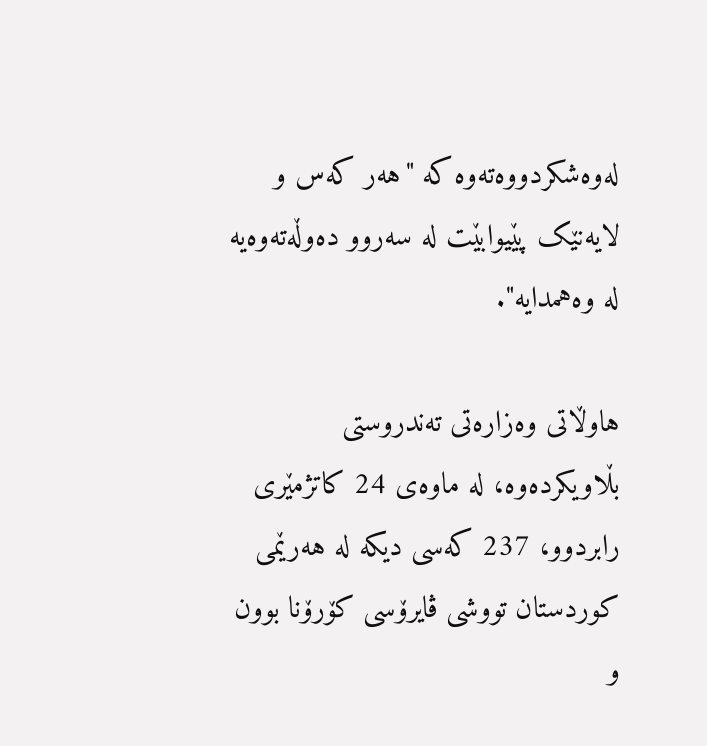له‌وه‌شکردووه‌ته‌وه‌ که‌ "هه‌ر که‌س و لایه‌نێک پێیوابێت له‌ سه‌روو ده‌وڵه‌ته‌وه‌یه‌ له‌ وه‌همدایه‌".

هاوڵاتى وه‌زاره‌تى ته‌ندروستى بڵاویکرده‌وه‌، له‌ ماوه‌ى 24 کاتژمێرى رابردوو، 237 که‌سى دیکه‌ له‌ هه‌رێمى کوردستان تووشى ڤایرۆسى کۆرۆنا بوون و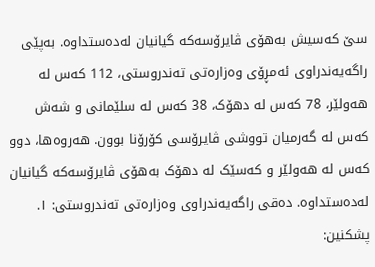سێ که‌سیش به‌هۆى ڤایرۆسه‌که‌ گیانیان له‌ده‌ستداوه‌. به‌پێى راگه‌یه‌ندراوى ئه‌مڕۆى وه‌زاره‌تى ته‌ندروستی، 112 که‌س له‌ هه‌ولێر، 78 که‌س له‌ دهۆک، 38 که‌س له‌ سلێمانى و شه‌ش که‌س له‌ گه‌رمیان تووشى ڤایرۆسى کۆرۆنا بوون. هه‌روه‌ها، دوو که‌س له‌ هه‌ولێر و که‌سێک له‌ دهۆک به‌هۆى ڤایرۆسه‌که‌ گیانیان له‌ده‌ستداوه‌. ده‌قى راگه‌یه‌ندراوى وه‌زاره‌تى ته‌ندروستى: ١. پشکنین: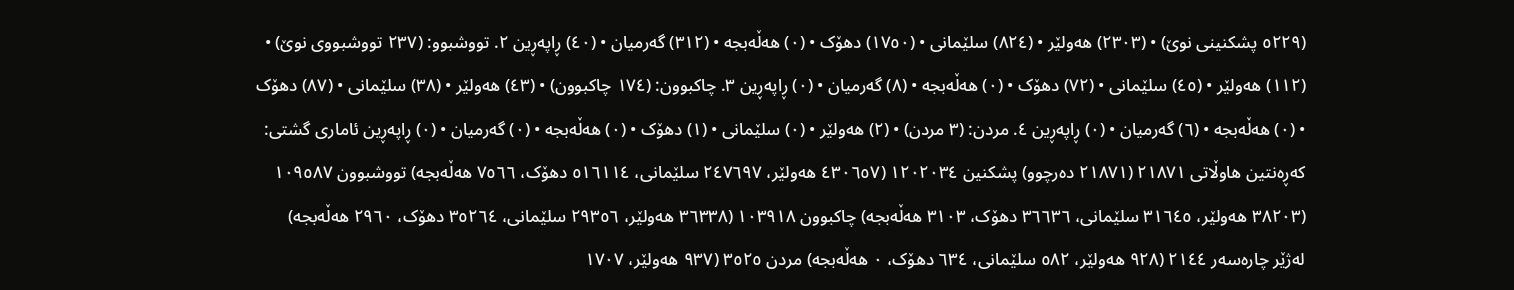(٥٢٢٩ پشکنینى نوێ) • (٢٣٠٣) هه‌ولێر • (٨٢٤) سلێمانی • (١٧٥٠) دهۆک • (٠) هه‌ڵه‌بجه‌ • (٣١٢) گه‌رمیان • (٤٠) ڕاپه‌ڕین ٢. تووشبوو: (٢٣٧ تووشبووى نوێ) • (١١٢) هه‌ولێر • (٤٥) سلێمانی • (٧٢) دهۆک • (٠) هه‌ڵه‌بجه‌ • (٨) گه‌رمیان • (٠) ڕاپه‌ڕین ٣. چاکبوون: (١٧٤ چاکبوون) • (٤٣) هه‌ولێر • (٣٨) سلێمانی • (٨٧) دهۆک • (٠) هه‌ڵه‌بجه‌ • (٦) گه‌رمیان • (٠) ڕاپه‌ڕین ٤. مردن: (٣ مردن) • (٢) هه‌ولێر • (٠) سلێمانی • (١) دهۆک • (٠) هه‌ڵه‌بجه‌ • (٠) گه‌رمیان • (٠) ڕاپه‌ڕین ئامارى گشتی: که‌ڕه‌نتین هاوڵاتى ٢١٨٧١ (٢١٨٧١ ده‌رچوو) پشکنین ١٢٠٢٠٣٤ (٤٣٠٦٥٧ هه‌ولێر، ٢٤٧٦٩٧ سلێمانی، ٥١٦١١٤ دهۆک، ٧٥٦٦ هه‌ڵه‌بجه‌) تووشبوون ١٠٩٥٨٧ (٣٨٢٠٣ هه‌ولێر، ٣١٦٤٥ سلێمانی، ٣٦٦٣٦ دهۆک، ٣١٠٣ هه‌ڵه‌بجه‌) چاکبوون ١٠٣٩١٨ (٣٦٣٣٨ هه‌ولێر، ٢٩٣٥٦ سلێمانی، ٣٥٢٦٤ دهۆک، ٢٩٦٠ هه‌ڵه‌بجه‌) له‌ژێر چاره‌سه‌ر ٢١٤٤ (٩٢٨ هه‌ولێر، ٥٨٢ سلێمانی، ٦٣٤ دهۆک، ٠ هه‌ڵه‌بجه‌) مردن ٣٥٢٥ (٩٣٧ هه‌ولێر، ١٧٠٧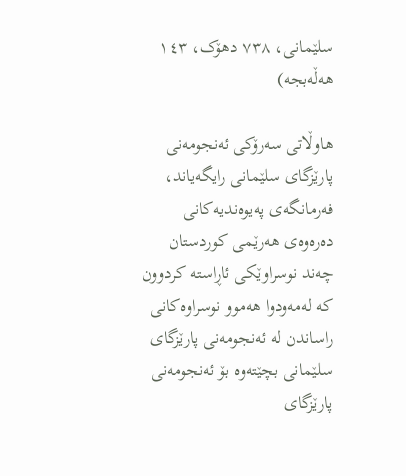سلێمانی، ٧٣٨ دهۆک، ١٤٣ هه‌ڵه‌بجه‌)

هاوڵاتى سه‌رۆکى ئه‌نجومه‌نى پارێزگاى سلێمانى رایگه‌یاند، فه‌رمانگه‌ى په‌یوه‌ندیه‌کانى ده‌ره‌وه‌ى هه‌رێمى کوردستان چه‌ند نوسراوێکى ئاڕاسته‌ کردوون که‌ له‌مه‌ودوا هه‌موو نوسراوه‌کانى راساندن له‌ ئه‌نجومه‌نى پارێزگاى سلێمانى بچێته‌وه‌ بۆ ئه‌نجومه‌نى پارێزگاى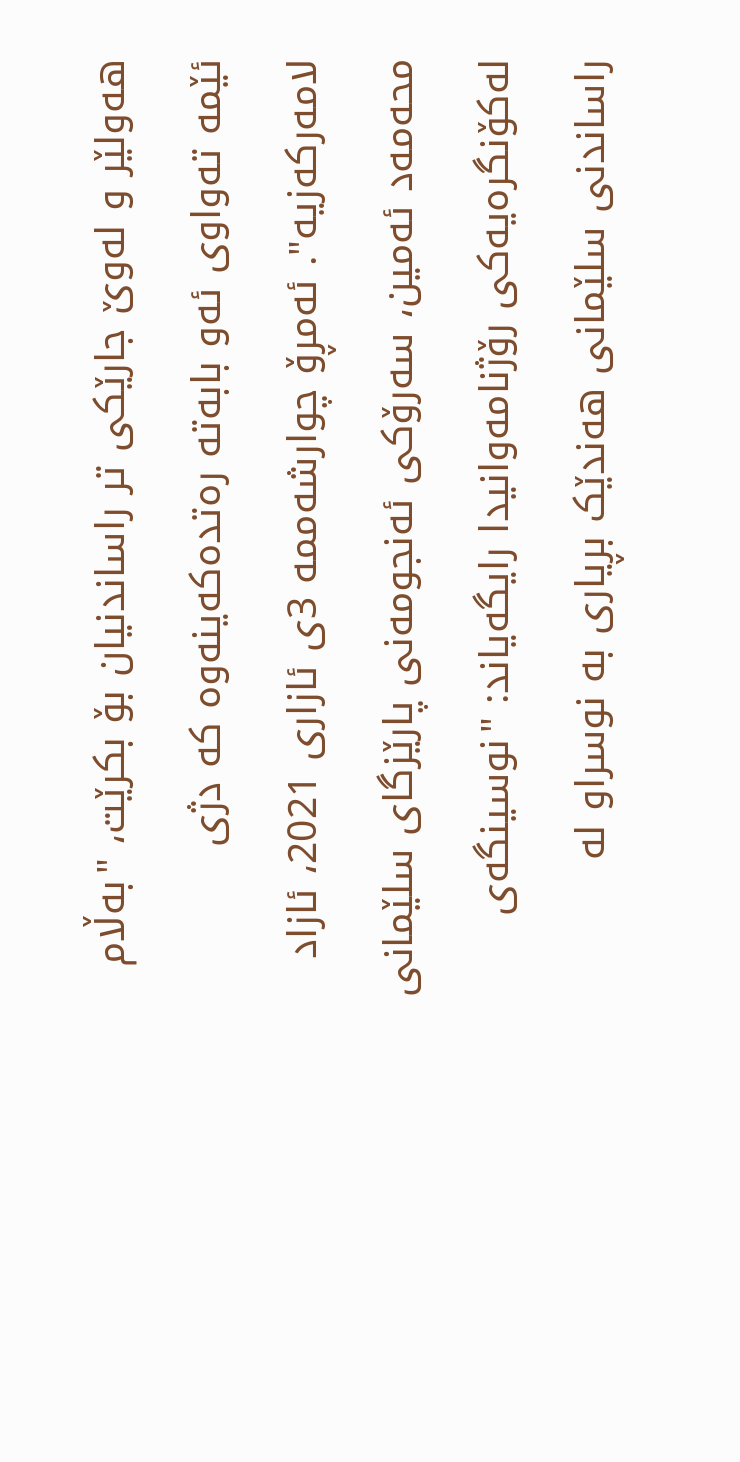هه‌ولێر و له‌وێ جارێکى تر راساندنیان بۆ بکرێت، "به‌ڵام ئێمه‌ ته‌واوى ئه‌و بابه‌ته‌ ره‌تده‌که‌ینه‌وه‌ که‌ دژى لامه‌رکه‌زیه‌". ئه‌مڕۆ چوارشه‌ممه‌ 3ى ئازارى 2021، ئازاد محه‌مه‌د ئه‌مین، سه‌رۆکى ئه‌نجومه‌نى پارێزگاى سلێمانى له‌کۆنگره‌یه‌کى رۆژنامه‌وانیدا رایگه‌یاند: "نوسینگه‌ى راساندنى سلێمانى هه‌ندێک بڕیارى به‌ نوسراو له‌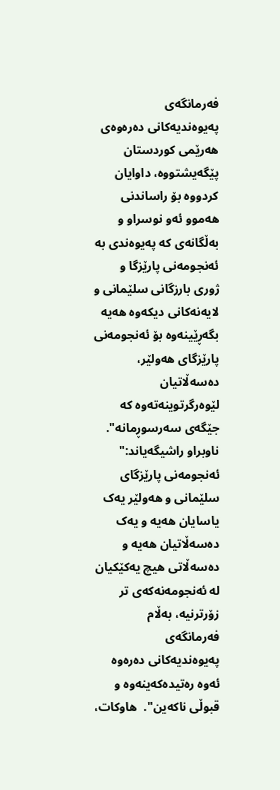فه‌رمانگه‌ى په‌یوه‌ندیه‌کانى ده‌ره‌وه‌ى هه‌رێمى کوردستان پێگه‌یشتووه‌، داوایان کردووه‌ بۆ راساندنى هه‌موو ئه‌و نوسراو و به‌ڵگانه‌ى که‌ په‌یوه‌ندى به‌ ئه‌نجومه‌نى پارێزگا و ژورى بارزگانى سلێمانى و لایه‌نه‌کانى دیکه‌وه‌ هه‌یه‌ بگه‌ڕێینه‌وه‌ بۆ ئه‌نجومه‌نى پارێزگاى هه‌ولێر، ده‌سه‌ڵاتیان لێوه‌رگرتوینه‌ته‌وه‌ که‌ جێگه‌ى سه‌رسوڕمانه‌". ناوبراو راشیگه‌یاند:" ئه‌نجومه‌نى پارێزگاى سلێمانى و هه‌ولێر یه‌ک یاسایان هه‌یه‌ و یه‌ک ده‌سه‌ڵاتیان هه‌یه‌ و ده‌سه‌ڵاتى هیچ یه‌کێکیان له‌ ئه‌نجومه‌نه‌که‌ى تر زۆرترنیه‌، به‌ڵام فه‌رمانگه‌ى په‌یوه‌ندیه‌کانى ده‌ره‌وه‌ ئه‌وه‌ ره‌تیده‌که‌ینه‌وه‌ و قبوڵى ناکه‌ین".  هاوکات،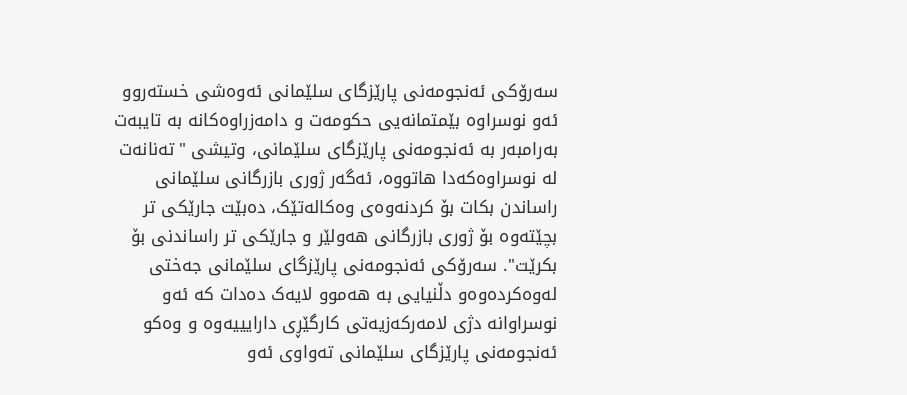سه‌رۆکى ئه‌نجومه‌نى پارێزگاى سلێمانى ئه‌وه‌شى خسته‌روو ئه‌و نوسراوه‌ بێمتمانه‌یى حکومه‌ت و دامه‌زراوه‌کانه‌ به‌ تایبه‌ت به‌رامبه‌ر به‌ ئه‌نجومه‌نى پارێزگاى سلێمانی، وتیشى "ته‌نانه‌ت له‌ نوسراوه‌که‌دا هاتووه‌، ئه‌گه‌ر ژورى بازرگانى سلێمانى راساندن بکات بۆ کردنه‌وه‌ى وه‌کاله‌تێک، ده‌بێت جارێکى تر بچێته‌وه‌ بۆ ژورى بازرگانى هه‌ولێر و جارێکى تر راساندنى بۆ بکرێت". سه‌رۆکى ئه‌نجومه‌نى پارێزگاى سلێمانى جه‌ختى له‌وه‌کرده‌وه‌و دڵنیایى به‌ هه‌موو لایه‌ک ده‌دات که‌ ئه‌و نوسراوانه‌ دژى لامه‌رکه‌زیه‌تى کارگێڕى دارایییه‌وه‌ و وه‌کو ئه‌نجومه‌نى پارێزگاى سلێمانى ته‌واوى ئه‌و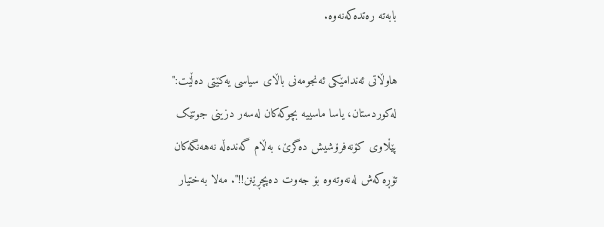بابه‌ته‌ ره‌تده‌که‌نه‌وه‌.

هاوڵاتى ئه‌ندامێکى ئه‌نجومه‌نى باڵاى سیاسى یه‌کێتى ده‌ڵێت:" له‌کوردستان، یاسا ماسییه‌ بچوکه‌کان له‌سه‌ر دزینى جوتێک پێڵاوى کۆنه‌فرۆشیش ده‌گرێ، به‌ڵام گه‌نده‌ڵه‌ نه‌هه‌نگه‌کان تۆڕه‌که‌ش له‌نه‌وته‌وه‌ بۆ جه‌وت ده‌پچڕێنن!!". مه‌لا به‌ختیار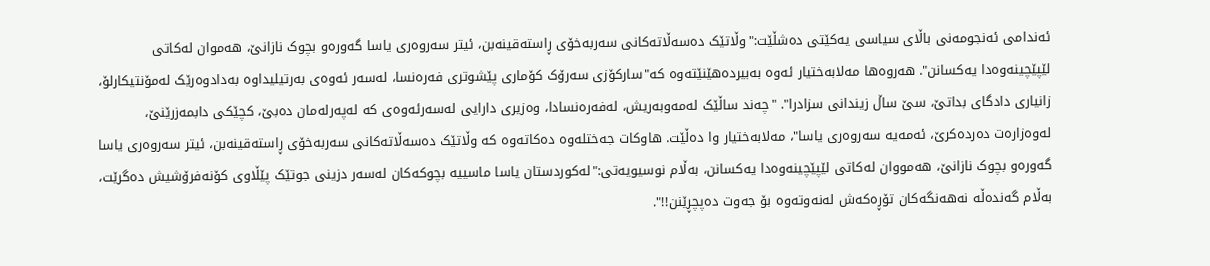ئه‌ندامى ئه‌نجومه‌نى باڵاى سیاسى یه‌کێتى ده‌شڵێت:"وڵاتێک ده‌سه‌ڵاته‌کانى سه‌ربه‌خۆى ڕاسته‌قینه‌بن، ئیتر سه‌روه‌رى یاسا گه‌وره‌و بچوک نازانێ، هه‌موان له‌کاتى لێپێچینه‌وه‌دا یه‌کسانن". هه‌روه‌ها مه‌لابه‌ختیار ئه‌وه‌ به‌بیرده‌هێنێته‌وه‌ که‌"سارکۆزى سه‌رۆک کۆمارى پێشوترى فه‌ره‌نسا، له‌سه‌ر ئه‌وه‌ى به‌رتیلیداوه‌ به‌دادوه‌رێک له‌مۆنتیکارلۆ، زانیارى دادگاى بداتێ، سێ ساڵ زیندانى سزادرا". "چه‌ند ساڵێک له‌مه‌وبه‌ریش، له‌فه‌ره‌نسادا، وه‌زیرى دارایى له‌سه‌رئه‌وه‌ى که‌ له‌په‌رله‌مان ده‌بێ، کچێکى دابمه‌زرێنێ، له‌وه‌زاره‌ت ده‌رده‌کرێ، ئه‌مه‌یه‌ سه‌روه‌رى یاسا"، مه‌لابه‌ختیار وا ده‌ڵێت. هاوکات جه‌ختله‌وه‌ ده‌کاته‌وه‌ که‌ وڵاتێک ده‌سه‌ڵاته‌کانى سه‌ربه‌خۆى ڕاسته‌قینه‌بن، ئیتر سه‌روه‌رى یاسا گه‌وره‌و بچوک نازانێ، هه‌مووان له‌کاتى لێپێچینه‌وه‌دا یه‌کسانن، به‌ڵام نوسیویه‌تى:"له‌کوردستان یاسا ماسییه‌ بچوکه‌کان له‌سه‌ر دزینى جوتێک پێڵاوى کۆنه‌فرۆشیش ده‌گرێت، به‌ڵام گه‌نده‌ڵه‌ نه‌هه‌نگه‌کان تۆڕه‌که‌ش له‌نه‌وته‌وه‌ بۆ جه‌وت ده‌پچڕێنن!!".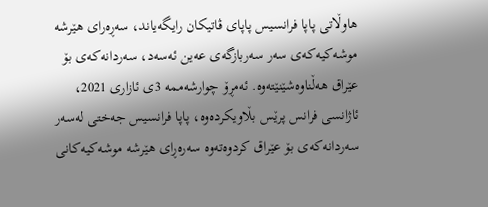هاوڵاتى ‌پاپا فرانسیس پاپاى ڤاتیکان رایگه‌یاند، سه‌ڕه‌راى هێرشه‌ موشه‌کیه‌که‌ى سه‌ر سه‌ربازگه‌ى عه‌ین ئه‌سه‌د، سه‌ردانه‌که‌ى بۆ عێراق هه‌ڵناوه‌شێنێته‌وه‌. ئه‌مڕۆ چوارشه‌ممه‌ 3ى ئازارى 2021، ئاژانسى فرانس پرێس بڵاویکرده‌وه‌، پاپا فرانسیس جه‌ختى له‌سه‌ر سه‌ردانه‌که‌ى بۆ عێراق کردوه‌ته‌وه‌ سه‌ره‌ڕاى هێرشه‌ موشه‌کیه‌کانى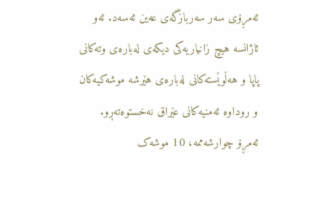ئه‌مڕۆى سه‌ر سه‌ربازگه‌ى عه‌ین ئه‌سه‌د. ئه‌و ئاژانسه‌ هیچ زانیاریه‌کى دیکه‌ى له‌باره‌ى وته‌کانى پاپا و هه‌ڵوێسته‌کانى له‌باره‌ى هێرشه‌ موشه‌کیه‌کان و روداوه‌ ئه‌منیه‌کانى عێراق نه‌خستوه‌ته‌ڕو. ئه‌مڕۆ چوارشه‌ممه‌، 10 موشه‌ک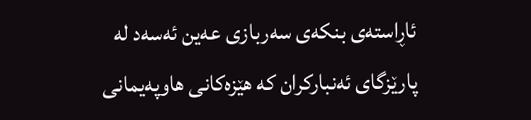ئاڕاسته‌ى بنکه‌ى سه‌ربازى عه‌ین ئه‌سه‌د له‌ پارێزگاى ئه‌نبارکران که‌ هێزه‌کانى هاوپه‌یمانى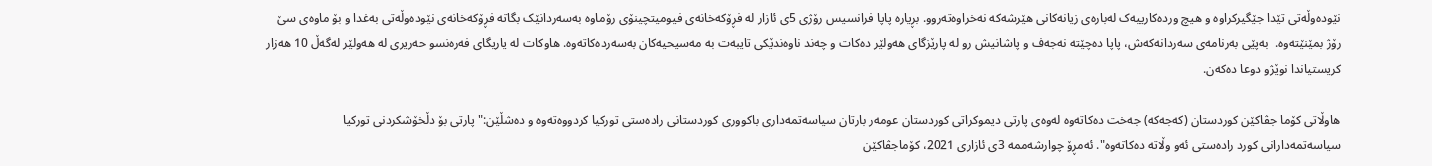نێوده‌وڵه‌تى تێدا جێگیرکراوه‌ و هیچ ورده‌کارییه‌ک له‌باره‌ى زیانه‌کانى هێرشه‌که‌ نه‌خراوه‌ته‌روو. بڕیاره‌ پاپا فرانسیس رۆژى 5ى ئازار له‌ فڕۆکه‌خانه‌ى فیومیتچینۆى رۆماوه‌ به‌سه‌ردانێک بگاته‌ فڕۆکه‌خانه‌ى نێوده‌وڵه‌تى به‌غدا و بۆ ماوه‌ى سێ رۆژ بمێنێته‌وه‌.  به‌پێى به‌رنامه‌ى سه‌ردانه‌که‌ش، پاپا ده‌چێته‌ نه‌جه‌ف و پاشانیش رو له‌ پارێزگاى هه‌ولێر ده‌کات و چه‌ند ناوه‌ندێکى تایبه‌ت به‌ مه‌سیحیه‌کان به‌سه‌رده‌کاته‌وه‌. هاوکات له‌ یاریگاى فه‌ره‌نسو حه‌ریرى له‌ هه‌ولێر له‌گه‌ڵ 10 هه‌زار کریستیاندا نوێژو دوعا ده‌که‌ن.

هاوڵاتى کۆما جڤاکێن کوردستان (که‌جه‌که‌) جه‌خت ده‌کاته‌وه‌ له‌وه‌ى پارتى دیموکراتى کوردستان عومه‌ر بارتان سیاسه‌تمه‌دارى باکوورى کوردستانى راده‌ستى تورکیا کردووه‌ته‌وه‌ و ده‌شڵێن:" پارتى بۆ دڵخۆشکردنى تورکیا سیاسه‌تمه‌دارانى کورد راده‌ستى ئه‌و وڵاته‌ ده‌کاته‌وه‌". ئه‌مڕۆ چوارشه‌ممه‌ 3ى ئازارى 2021، کۆماجڤاکێن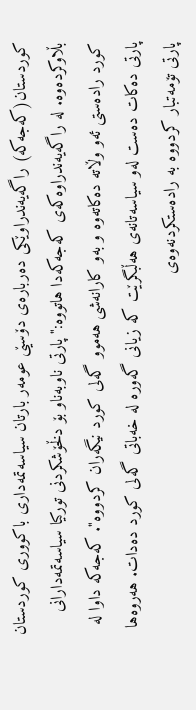کوردستان(که‌جه‌که‌) راگه‌یه‌ندراوێکى ده‌رباره‌ى دۆسێى عومه‌ر بارتان سیاسه‌تمه‌دارى باکوورى کوردستان بڵاوکرده‌وه‌. له‌ راگه‌یه‌ندراوه‌که‌ى که‌جه‌که‌دا هاتووه‌:" پارتى ناوبه‌ناو بۆ دڵخۆشکردنى تورکیا سیاسه‌تمه‌دارانى کورد راده‌ستى ئه‌و وڵاته‌ ده‌کاته‌وه‌ و به‌و کارانه‌شى هه‌موو گه‌لى کورد نیگه‌ران کردووه‌". که‌جه‌که‌ داوا له‌ پارتى ده‌کات ده‌ست له‌و سیاسه‌تانه‌ى هه‌ڵبگرێت که‌ زیانى گه‌وره‌ له‌ خه‌باتى گه‌لى کورد ده‌دات. هه‌روه‌ها پارتى تۆمه‌تبار کردووه‌ به‌ راده‌ستکردنه‌وه‌ى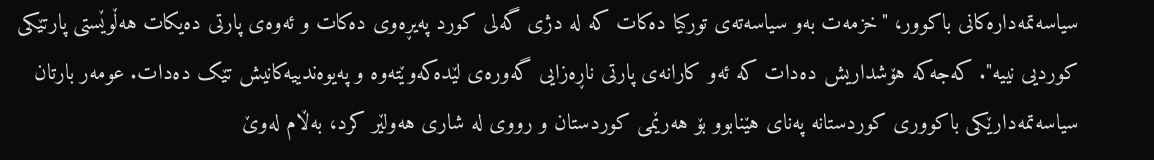سیاسه‌تمه‌داره‌کانى باکوور، "خزمه‌ت به‌و سیاسه‌ته‌ى تورکیا ده‌کات که‌ له‌ دژى گه‌لى کورد په‌یڕه‌وى ده‌کات و ئه‌وه‌ى پارتى ده‌یکات هه‌ڵوێستى پارتێکى کوردیى نییه‌". که‌جه‌که‌ هۆشداریش ده‌دات که‌ ئه‌و کارانه‌ى پارتى ناڕه‌زایى گه‌وره‌ى لێده‌که‌وێته‌وه‌ و په‌یوه‌ندییه‌کانیش تێک ده‌دات. عومه‌ر بارتان سیاسه‌تمه‌دارێکى باکوورى کوردستانه‌ په‌ناى هێنابوو بۆ هه‌رێمى کوردستان و رووى له‌ شارى هه‌ولێر کرد، به‌ڵام له‌وێ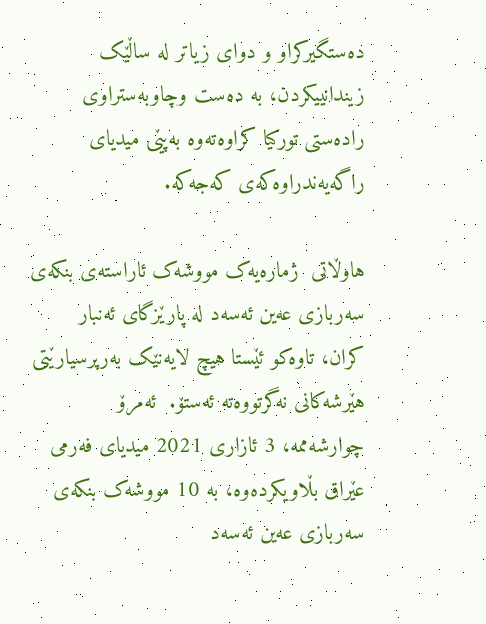ده‌ستگیرکراو و دواى زیاتر له‌ ساڵێک زیندانییکردن، به‌ ده‌ست وچاوبه‌ستراوى راده‌ستى تورکیا کراوه‌ته‌وه‌ به‌پێى میدیاى راگه‌یه‌ندراوه‌که‌ى که‌جه‌که‌.

هاوڵاتى  ژمارەیەک مووشەک ئاراستەی بنکەی سەربازی عەین ئەسەد لە پارێزگای ئەنبار کران، تاوەکو ئێستا هیچ لایەنێک بەرپرسیارێتی هێرشەکانی نەگرتووەتە ئەستۆ.  ئه‌مرۆ چوارشه‌ممه‌، 3 ئازارى 2021 میدیای فەرمی عێراق بڵاویکردەوە، بە 10 مووشەک بنکەی سەربازی عەین ئەسەد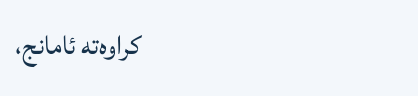کراوەتە ئامانج،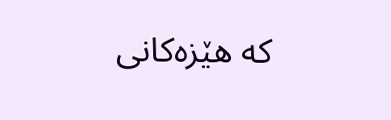کە هێزەکانی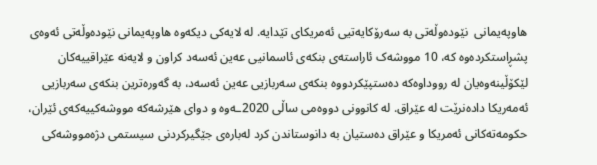هاوپەیمانی  نێودەوڵەتی بە سەرۆکایەتیی ئەمریکای تێدایە. لە لایەکی دیکەوە هاوپەیمانی نێودەوڵەتی ئەوەی پشڕاستکردەوە کە، 10 مووشەک ئاراستەی بنکەی ئاسمانیی عەین ئەسەد کراون و لایەنە عێراقییەکان لێکۆڵینەوەیان لە رووداوەکە دەستپێکردووە بنکەی سەربازیی عەین ئەسەد، به‌ گه‌وره‌ترین بنكه‌ی سه‌ربازیی ئه‌مه‌ریكا داده‌نرێت له‌ عێراق. لە کانوونی دووەمی ساڵی 2020ـەوە و دوای هێرشەکە مووشەکییەکەی ئێران، حکومەتەکانی ئەمریکا و عێراق دەستیان بە دانوستاندن کرد لەبارەی جێگیرکردنی سیستمی دژەمووشەکی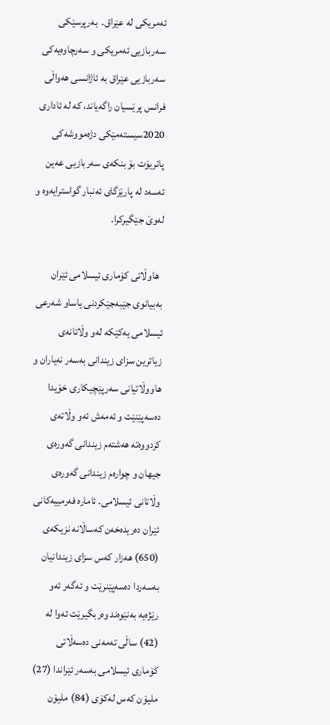ئەمریکی لە عێراق.  بەرپرسێکی سەربازیی ئەمریکی و سەرچاوەیەکی سەربازیی عێراق بە ئاژانسی هەواڵی فرانس پرێسیان راگەیاند، کە لە ئاداری 2020سیستەمێکی دژەمووشەکی پاتریۆت بۆ بنکەی سەربازیی عەین ئەسەد لە پارێزگای ئەنبار گواسترایەوە و لەوێ جێگیرکرا.

  هاوڵاتى کۆماری ئیسلامی ئێران بەبیانوی جێبەجێکردنی یاساو شەرعی ئیسلامی یەکێکە لەو وڵاتانەی زیاترین سزای زیندانی بەسەر نەیاران و هاووڵاتیانی سەرپێچیکاری خۆیدا دەسەپێنێت و ئەمەش ئەو وڵاتەی کردووەتە هەشتەم زیندانی گەورەی جیهان و چوارەم زیندانی گەورەی وڵاتانی ئیسلامی. ئامارە فەرمییەکانی ئێران دەریدەخەن کەساڵانە نزیکەی (650) هەزار کەس سزای زیندانیان بەسەردا دەسەپێنرێت و ئەگەر ئەو رێژەیە بەنێوەند وەربگیرێت ئەوا لە (42) ساڵی تەمەنی دەسەڵاتی کۆماری ئیسلامی بەسەر ئێراندا (27) ملیۆن کەس لەکۆی (84) ملیۆن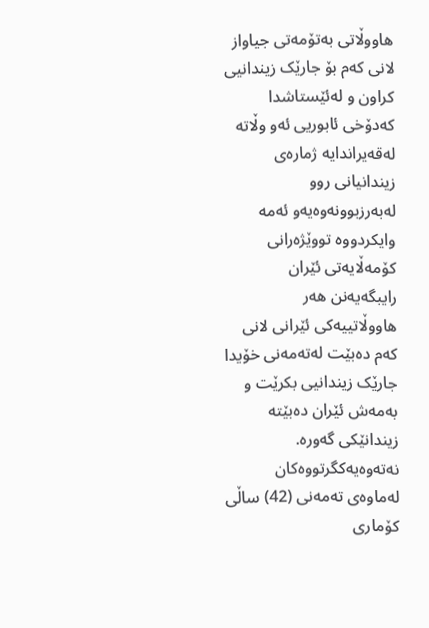هاووڵاتی بەتۆمەتی جیاواز لانی کەم بۆ جارێک زیندانیی کراون و لەئێستاشدا کەدۆخی ئابوریی ئەو وڵاتە لەقەیراندایە ژمارەی زیندانیانی روو لەبەرزبوونەوەیەو ئەمە وایکردووە تووێژەرانی کۆمەڵایەتی ئێران رایبگەیەنن هەر هاووڵاتییەکی ئێرانی لانی کەم دەبێت لەتەمەنی خۆیدا جارێک زیندانیی بکرێت و بەمەش ئێران دەبێتە زیندانێکی گەورە. نەتەوەیەکگرتووەکان لەماوەی تەمەنی (42) ساڵی کۆماری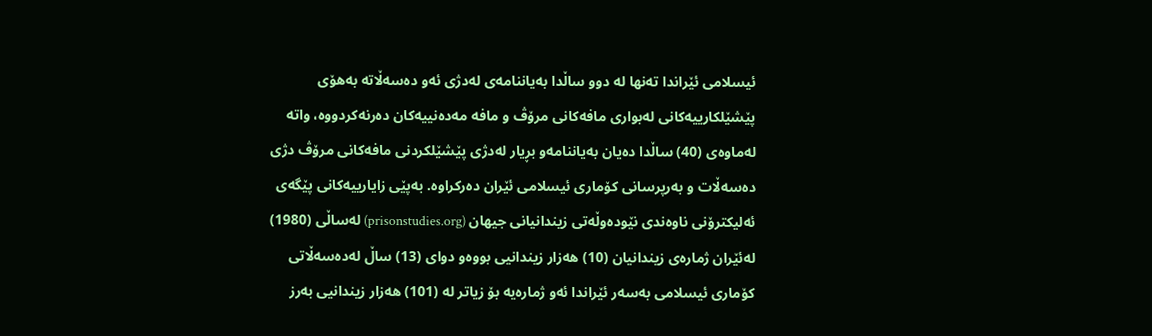ئیسلامی ئێراندا تەنها لە دوو ساڵدا بەیاننامەی لەدژی ئەو دەسەڵاتە بەهۆی پێشێلکارییەکانی لەبواری مافەکانی مرۆڤ و مافە مەدەنییەکان دەرنەکردووە، واتە لەماوەی (40) ساڵدا دەیان بەیاننامەو بڕیار لەدژی پێشێلکردنی مافەکانی مرۆڤ دژی دەسەڵات و بەرپرسانی کۆماری ئیسلامی ئێران دەرکراوە. بەپێی زایارییەکانی پێگەی ئەلیکترۆنی ناوەندی نێودەوڵەتی زیندانیانی جیهان (prisonstudies.org) لەساڵی (1980) لەئێران ژمارەی زیندانیان (10) هەزار زیندانیی بووەو دوای (13) ساڵ لەدەسەڵاتی کۆماری ئیسلامی بەسەر ئێراندا ئەو ژمارەیە بۆ زیاتر لە (101) هەزار زیندانیی بەرز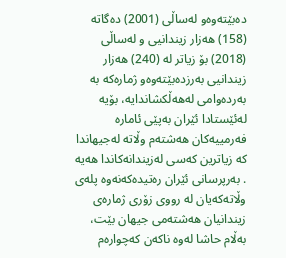دەبێتەوەو لەساڵی (2001) دەگاتە (158) هەزار زیندانیی و لەساڵی (2018) بۆ زیاتر لە (240) هەزار زیندانیی بەرزدەبێتەوەو ژمارەکە بە بەردەوامی لەهەڵکشاندایە، بۆیە لەئێستادا ئێران بەپێی ئامارە فەرمییەکان هەشتەم وڵاتە لەجیهاندا کە زیاترین کەسی لەزیندانەکاندا هەیە . بەرپرسانی ئێران رەتیدەکەنەوە پلەی وڵاتەکەیان لە رووی زۆری ژمارەی زیندانیان هەشتەمی جیهان بێت، بەڵام حاشا لەوە ناکەن کەچوارەم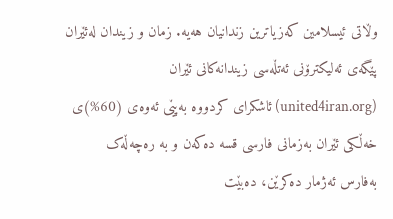وڵاتی ئیسلامین کەزیاترین زندانیان هەیە. زمان و زیندان لەئێران پێگەی ئەلیکترۆنی ئەتڵەسی زیندانەکانی ئێران (united4iran.org) ئاشکرای کردووە بەپێی ئەوەی (60%)ی خەڵکی ئێران بەزمانی فارسی قسە دەکەن و بە رەچەڵەک بەفارس ئەژمار دەکرێن، دەبێت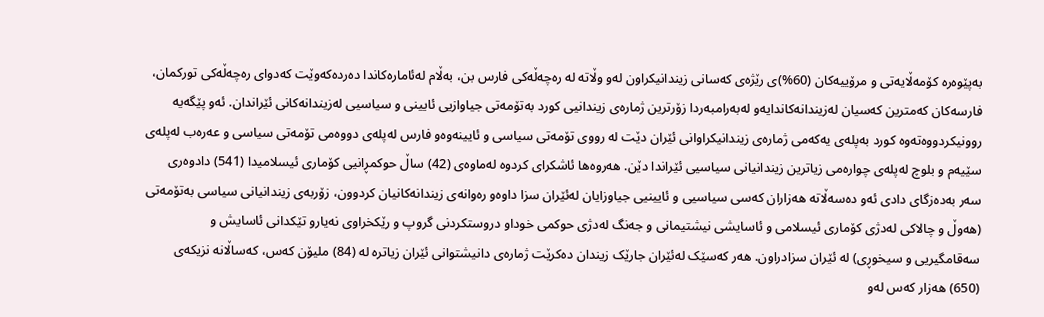بەپێوەرە کۆمەڵایەتی و مرۆییەکان (60%)ی رێژەی کەسانی زیندانیکراون لەو وڵاتە لە رەچەڵەکی فارس بن، بەڵام لەئامارەکاندا دەردەکەوێت کەدوای رەچەڵەکی تورکمان، فارسەکان کەمترین کەسیان لەزیندانەکاندایەو لەبەرامبەردا زۆرترین ژمارەی زیندانیی کورد بەتۆمەتی جیاوازیی ئایینی و سیاسیی لەزیندانەکانی ئێراندان. ئەو پێگەیە روونیکردووەتەوە کورد بەپلەی یەکەمی ژمارەی زیندانیکراوانی ئێران دێت لە رووی تۆمەتی سیاسی و ئایینەوەو فارس لەپلەی دووەمی تۆمەتی سیاسی و عەرەب لەپلەی سێیەم و بلوچ لەپلەی چوارەمی زیاترین زیندانیانی سیاسیی ئێراندا دێن. هەروەها ئاشکرای کردوە لەماوەی (42) ساڵ حوکمڕانیی کۆماری ئیسلامیدا (541) دادوەری سەر بەدەزگای دادی ئەو دەسەڵاتە هەزاران کەسی سیاسیی و ئایینیی جیاوزایان لەئێران سزا داوەو رەوانەی زیندانەکانیان کردوون، زۆربەی زیندانیانی سیاسی بەتۆمەتی (هەوڵ و چالاکی لەدژی کۆماری ئیسلامی و ئاسایشی نیشتیمانی و جەنگ لەدژی حوکمی خوداو دروستکردنی گروپ و رێکخراوی نەیارو تێکدانی ئاسایش و سەقامگیریی و سیخوڕی) لە ئێران سزادراون. هەر کەسێک لەئێران جارێک زیندان دەکرێت ژمارەی دانیشتوانی ئێران زیاترە لە (84) ملیۆن کەس، کەساڵانە نزیکەی (650) هەزار کەس لەو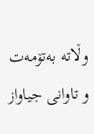وڵاتە بەتۆمەت و تاوانی جیاواز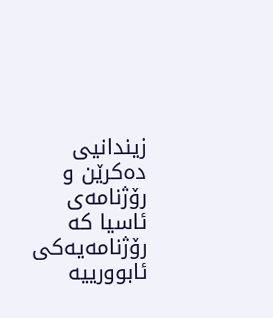زیندانیی دەکرێن و رۆژنامەی ئاسیا کە رۆژنامەیەکی ئابوورییە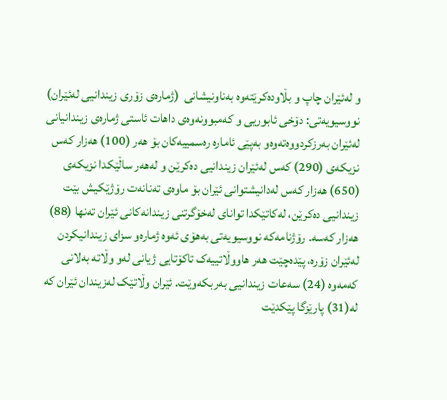و لەئێران چاپ و بڵاودەکرێتەوە بەناونیشانی  (ژمارەی زۆری زیندانیی لەئێران) نووسیویەتی: دۆخی ئابوریی و کەمبوونەوەی داهات ئاستی ژمارەی زیندانیانی لەئێران بەرزکردووەتەوەو بەپێی ئامارە رەسمییەکان بۆ هەر (100) هەزار کەس نزیکەی (290) کەس لەئێران زیندانیی دەکرێن و لەهەر ساڵێکدا نزیکەی (650) هەزار کەس لەدانیشتوانی ئێران بۆ ماوەی تەنانەت رۆژێکیش بێت زیندانیی دەکرێن، لەکاتێکدا توانای لەخۆگرتنی زیندانەکانی ئێران تەنها (88) هەزار کەسە. رۆژنامەکە نووسیویەتی بەهۆی ئەوە ژمارەو سزای زیندانیکردن لەئێران زۆرە، پێدەچێت هەر هاووڵاتییەک تاکۆتایی ژیانی لەو وڵاتە بەلانی کەمەوە (24) سەعات زیندانیی بەربکەوێت. ئێران وڵاتێک لەزیندان ئێران کە لە(31) پارێزگا پێکدێت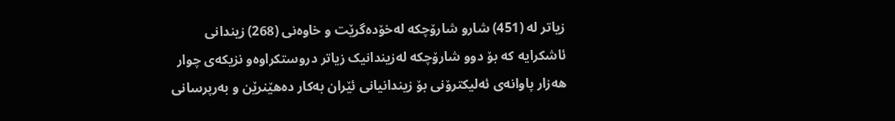زیاتر لە (451) شارو شارۆچکە لەخۆدەگرێت و خاوەنی (268) زیندانی ئاشکرایە کە بۆ دوو شارۆچکە لەزیندانیک زیاتر دروستکراوەو نزیکەی چوار هەزار پاوانەی ئەلیکترۆنی بۆ زیندانیانی ئێران بەکار دەهێنرێن و بەرپرسانی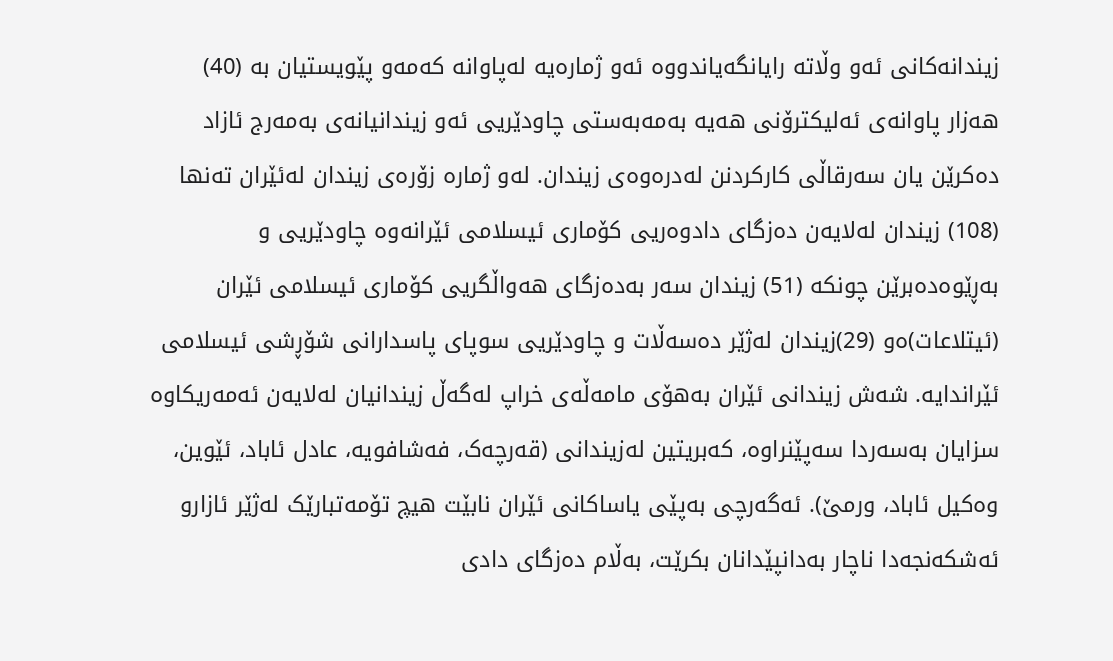زیندانەکانی ئەو وڵاتە رایانگەیاندووە ئەو ژمارەیە لەپاوانە کەمەو پێویستیان بە (40) هەزار پاوانەی ئەلیکترۆنی هەیە بەمەبەستی چاودێریی ئەو زیندانیانەی بەمەرج ئازاد دەکرێن یان سەرقاڵی کارکردنن لەدرەوەی زیندان. لەو ژمارە زۆرەی زیندان لەئێران تەنها (108) زیندان لەلایەن دەزگای دادوەریی کۆماری ئیسلامی ئێرانەوە چاودێریی و بەڕێوەدەبرێن چونکە (51) زیندان سەر بەدەزگای هەواڵگریی کۆماری ئیسلامی ئێران (ئیتلاعات)ەو (29)زیندان لەژێر دەسەڵات و چاودێریی سوپای پاسدارانی شۆڕشی ئیسلامی ئێراندایە. شەش زیندانی ئێران بەهۆی مامەڵەی خراپ لەگەڵ زیندانیان لەلایەن ئەمەریکاوە سزایان بەسەردا سەپێنراوە، کەبریتین لەزیندانی (قەرچەک، فەشافویە، عادل ئاباد، ئێوین، وەکیل ئاباد، ورمێ). ئەگەرچی بەپێی یاساکانی ئێران نابێت هیچ تۆمەتبارێک لەژێر ئازارو ئەشکەنجەدا ناچار بەدانپێدانان بکرێت، بەڵام دەزگای دادی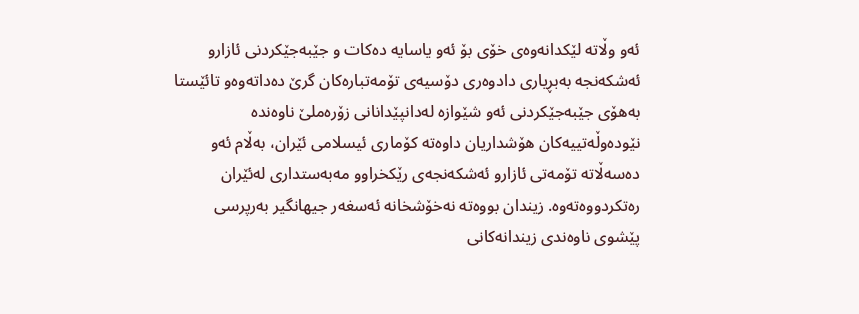ئەو وڵاتە لێکدانەوەی خۆی بۆ ئەو یاسایە دەکات و جێبەجێکردنی ئازارو ئەشکەنجە بەبڕیاری دادوەری دۆسیەی تۆمەتبارەکان گرێ دەداتەوەو تائێستا بەهۆی جێبەجێکردنی ئەو شێوازە لەدانپێدانانی زۆرەملێ ناوەندە نێودەوڵەتییەکان هۆشداریان داوەتە کۆماری ئیسلامی ئێران، بەڵام ئەو دەسەڵاتە تۆمەتی ئازارو ئەشکەنجەی رێکخراوو مەبەستداری لەئێران رەتکردووەتەوە. زیندان بووەتە نەخۆشخانە ئەسغەر جیهانگیر بەرپرسی پێشوی ناوەندی زیندانەکانی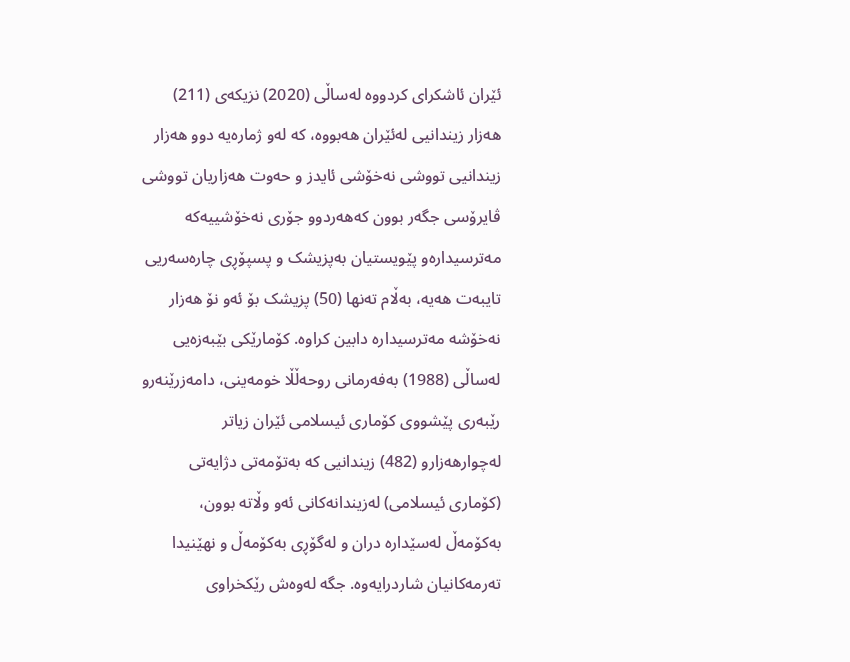ئێران ئاشکرای کردووە لەساڵی (2020) نزیکەی (211) هەزار زیندانیی لەئێران هەبووە، کە لەو ژمارەیە دوو هەزار زیندانیی تووشی نەخۆشی ئایدز و حەوت هەزاریان تووشی ڤایرۆسی جگەر بوون کەهەردوو جۆری نەخۆشییەکە مەترسیدارەو پێویستیان بەپزیشک و پسپۆڕی چارەسەریی تایبەت هەیە، بەڵام تەنها (50) پزیشک بۆ ئەو نۆ هەزار نەخۆشە مەترسیدارە دابین کراوە. کۆمارێکی بێبەزەیی لەساڵی (1988) بەفەرمانی روحەڵڵا خومەینی، دامەزرێنەرو رێبەری پێشووی کۆماری ئیسلامی ئێران زیاتر لەچوارهەزارو (482) زیندانیی کە بەتۆمەتی دژایەتی (کۆماری ئیسلامی) لەزیندانەکانی ئەو وڵاتە بوون، بەکۆمەڵ لەسێدارە دران و لەگۆڕی بەکۆمەڵ و نهێنیدا تەرمەکانیان شاردرایەوە. جگە لەوەش رێکخراوی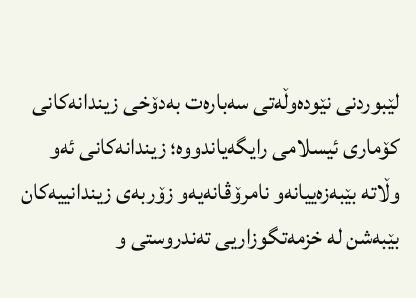لێبوردنی نێودەوڵەتی سەبارەت بەدۆخی زیندانەکانی کۆماری ئیسلامی رایگەیاندووە؛ زیندانەکانی ئەو وڵاتە بێبەزەییانەو نامرۆڤانەیەو زۆربەی زیندانییەکان بێبەشن لە خزمەتگوزاریی تەندروستی و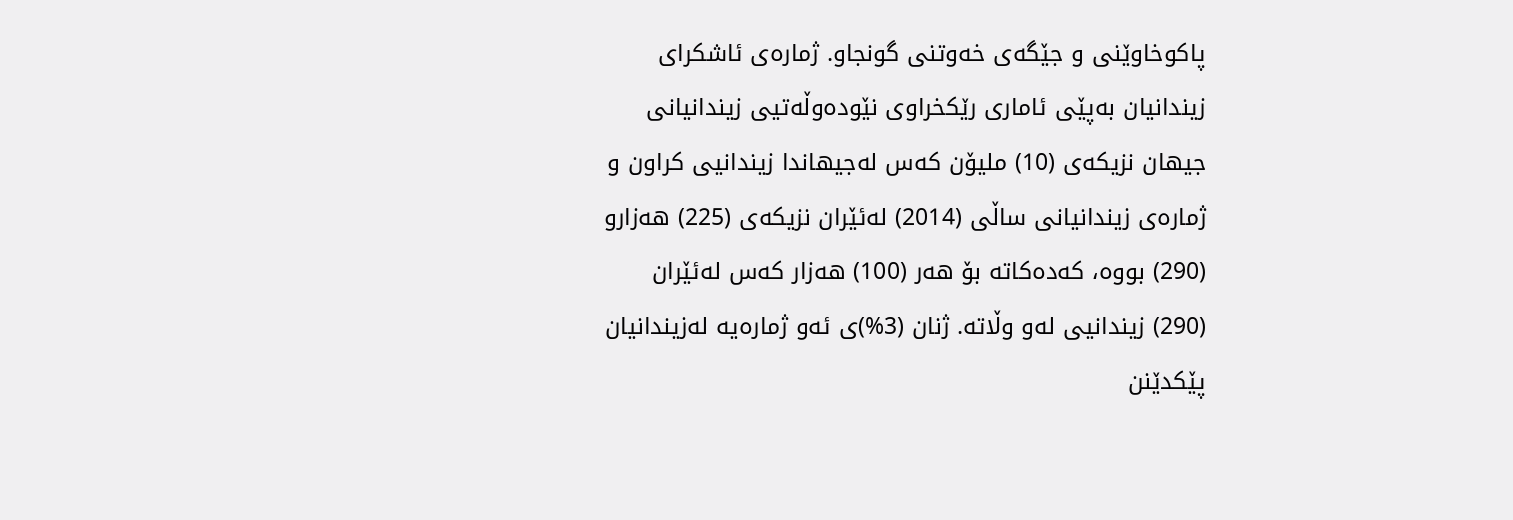پاکوخاوێنی و جێگەی خەوتنی گونجاو. ژمارەی ئاشکرای زیندانیان بەپێی ئاماری رێکخراوی نێودەوڵەتیی زیندانیانی جیهان نزیکەی (10) ملیۆن کەس لەجیهاندا زیندانیی کراون و ژمارەی زیندانیانی ساڵی (2014) لەئێران نزیکەی (225) هەزارو (290) بووە، کەدەکاتە بۆ هەر (100) هەزار کەس لەئێران (290) زیندانیی لەو وڵاتە. ژنان (3%)ی ئەو ژمارەیە لەزیندانیان پێکدێنن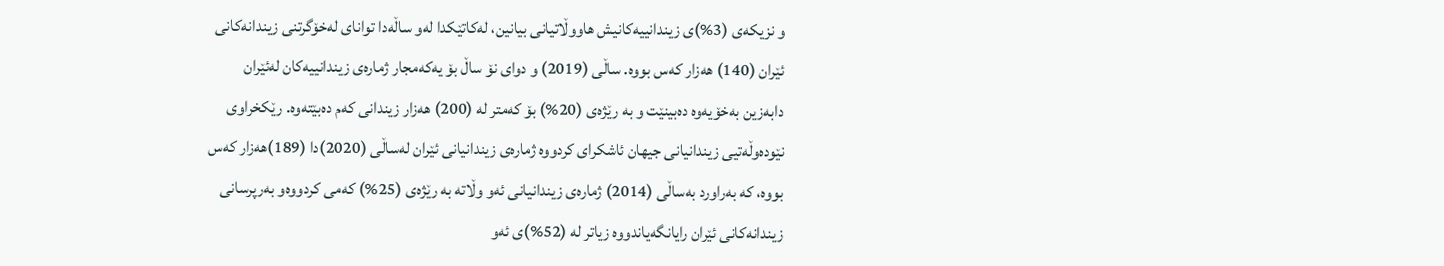و نزیکەی (3%)ی زیندانییەکانیش هاووڵاتیانی بیانین، لەکاتێکدا لەو ساڵەدا توانای لەخۆگرتنی زیندانەکانی ئێران (140) هەزار کەس بووە. ساڵی (2019) و دوای نۆ ساڵ بۆ یەکەمجار ژمارەی زیندانییەکان لەئێران دابەزین بەخۆیەوە دەبینێت و بە رێژەی (20%) بۆ کەمتر لە (200) هەزار زیندانی کەم دەبێتەوە. رێکخراوی نێودەوڵەتیی زیندانیانی جیهان ئاشکرای کردووە ژمارەی زیندانیانی ئێران لەساڵی (2020)دا (189)هەزار کەس بووە، کە بەراورد بەساڵی (2014) ژمارەی زیندانیانی ئەو وڵاتە بە رێژەی (25%) کەمی کردووەو بەرپرسانی زیندانەکانی ئێران رایانگەیاندووە زیاتر لە (52%)ی ئەو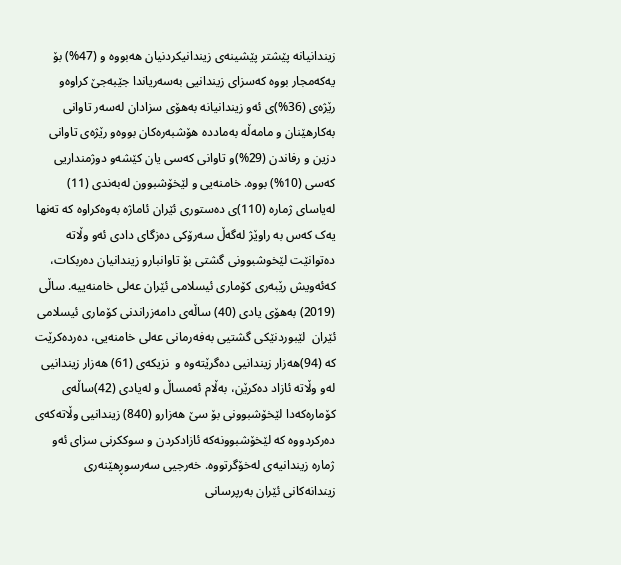زیندانیانە پێشتر پێشینەی زیندانیکردنیان هەبووە و (47%) بۆ یەکەمجار بووە کەسزای زیندانیی بەسەریاندا جێبەجێ کراوەو رێژەی (36%)ی ئەو زیندانیانە بەهۆی سزادان لەسەر تاوانی بەکارهێنان و مامەڵە بەماددە هۆشبەرەکان بووەو رێژەی تاوانی دزین و رفاندن (29%)و تاوانی کەسی یان کێشەو دوژمنداریی کەسی (10%) بووە. خامنەیی و لێخۆشبوون لەبەندی (11) لەیاسای ژمارە (110)ی دەستوری ئێران ئاماژە بەوەکراوە کە تەنها یەک کەس بە راوێژ لەگەڵ سەرۆکی دەزگای دادی ئەو وڵاتە دەتوانێت لێخوشبوونی گشتی بۆ تاوانبارو زیندانیان دەربکات، کەئەویش رێبەری کۆماری ئیسلامی ئێران عەلی خامنەییە. ساڵی (2019) بەهۆی یادی (40) ساڵەی دامەزراندنی کۆماری ئیسلامی ئێران  لێبوردنێکی گشتیی بەفەرمانی عەلی خامنەیی، دەردەکرێت کە (94)هەزار زیندانیی دەگرێتەوە و  نزیکەی (61) هەزار زیندانیی لەو وڵاتە ئازاد دەکرێن، بەڵام ئەمساڵ و لەیادی (42)ساڵەی کۆمارەکەدا لێخۆشبوونی بۆ سێ هەزارو (840) زیندانیی وڵاتەکەی دەرکردووە کە لێخۆشبوونەکە ئازادکردن و سوککرنی سزای ئەو ژمارە زیندانیەی لەخۆگرتووە. خەرجیی سەرسوڕهێنەری زیندانەکانی ئێران بەرپرسانی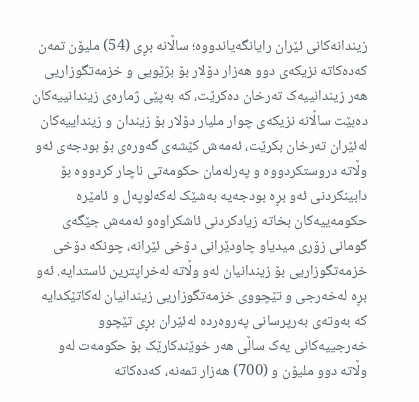زیندانەکانی ئێران رایانگەیاندووە؛ ساڵانە بڕی (54) ملیۆن تمەن کەدەکاتە نزیکەی دوو هەزار دۆلار بۆ بژێویی و خزمەتگوزاریی هەر زیندانییەک تەرخان دەکرێت، کە بەپێی ژمارەی زیندانییەکان دەبێت ساڵانە نزیکەی چوار ملیار دۆلار بۆ زیندان و زینداییەکان لەئێران تەرخان بکرێت، ئەمەش کێشەی گەورەی بۆ بودجەی ئەو وڵاتە دروستکردووە و پەرلەمان حکومەتی ناچار کردووە بۆ دابینکردنی ئەو بڕە بودجەیە بەشێک لەکەلوپەل و ئامێرە حکومەییەکان بخاتە زیادکردنی ئاشکراوەو ئەمەش جێگەی گومانی زۆری میدیاو چاودێرانی دۆخی ئێرانە، چونکە دۆخی خزمەتگوزاریی بۆ زیندانیان لەو وڵاتە لەخراپترین ئاستدایە. ئەو بڕە لەخەرجی و تێچووی خزمەتگوزاریی زیندانیان لەکاتێکدایە کە بەوتەی بەرپرسانی پەروەردە لەئێران بڕی تێچوو خەرجییەکانی یەک ساڵی هەر خوێندکارێک بۆ حکومەت لەو وڵاتە دوو ملیۆن و (700) هەزار تمەنە، کەدەکاتە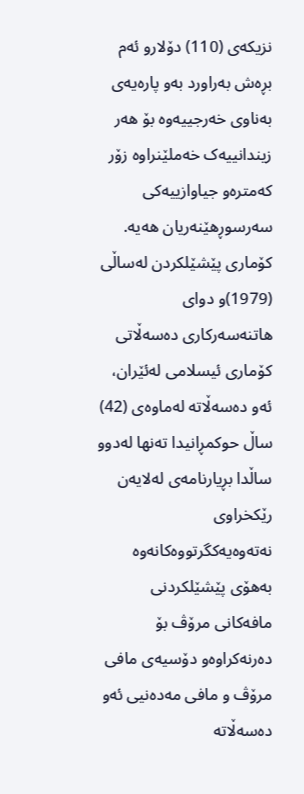نزیکەی (110) دۆلارو ئەم بڕەش بەراورد بەو پارەیەی بەناوی خەرجییەوە بۆ هەر زیندانییەک خەملێنراوە زۆر کەمترەو جیاوازییەکی سەرسوڕهێنەریان هەیە. کۆماری پێشێلکردن لەساڵی (1979)و دوای هاتنەسەرکاری دەسەڵاتی کۆماری ئیسلامی لەئێران، ئەو دەسەڵاتە لەماوەی (42) ساڵ حوکمڕانیدا تەنها لەدوو ساڵدا بڕیارنامەی لەلایەن رێکخراوی نەتەوەیەکگرتووەکانەوە بەهۆی پێشێلکردنی مافەکانی مرۆڤ بۆ دەرنەکراوەو دۆسیەی مافی مرۆڤ و مافی مەدەنیی ئەو دەسەڵاتە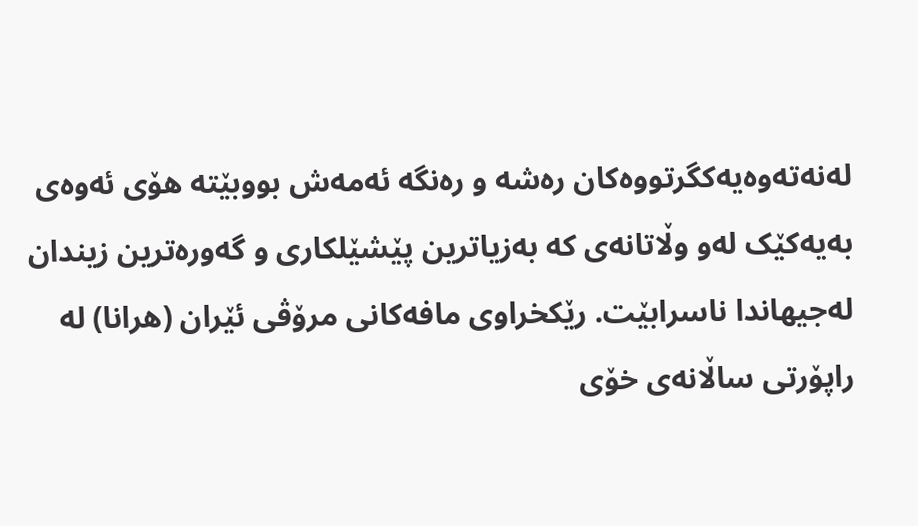لەنەتەوەیەکگرتووەکان رەشە و رەنگە ئەمەش بووبێتە هۆی ئەوەی بەیەکێک لەو وڵاتانەی کە بەزیاترین پێشێلکاری و گەورەترین زیندان لەجیهاندا ناسرابێت. رێکخراوی مافەکانی مرۆڤی ئێران (هرانا) لە راپۆرتی ساڵانەی خۆی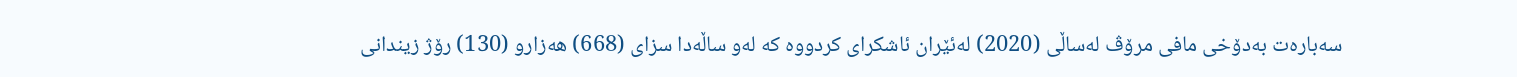سەبارەت بەدۆخی مافی مرۆڤ لەساڵی (2020) لەئێران ئاشکرای کردووە کە لەو ساڵەدا سزای (668) هەزارو (130) رۆژ زیندانی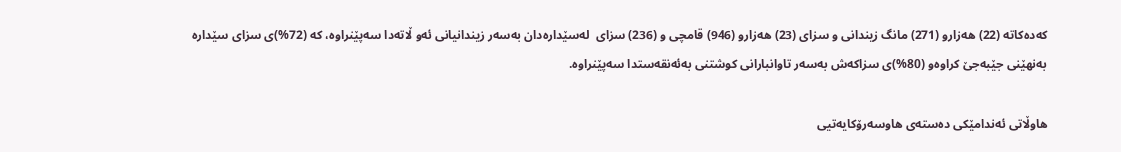کەدەکاتە (22) هەزارو (271) مانگ زیندانی و سزای (23) هەزارو (946) قامچی و (236) سزای  لەسێدارەدان بەسەر زیندانیانی ئەو ڵاتەدا سەپێنراوە، کە (72%)ی سزای سێدارە بەنهێنی جێبەجێ کراوەو (80%)ی سزاکەش بەسەر تاوانبارانی کوشتنی بەئەنقەستدا سەپێنراوە.

هاوڵاتى ئه‌ندامێکى ده‌سته‌ى هاوسه‌رۆکایه‌تیى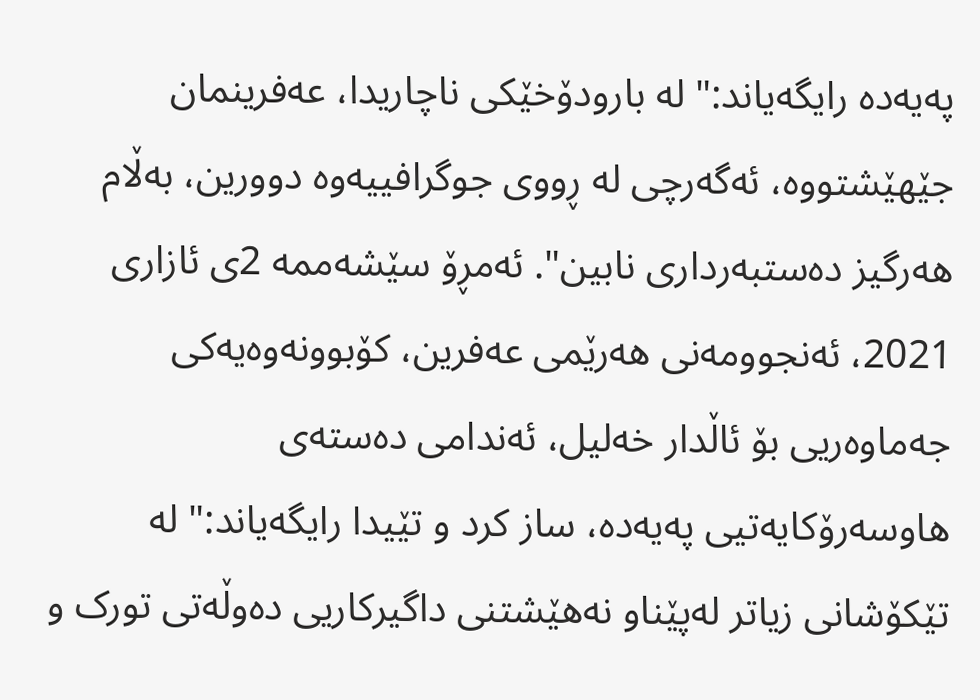په‌یه‌ده‌ رایگه‌یاند:" له‌ بارودۆخێکى ناچاریدا، عه‌فرینمان جێهێشتووه‌، ئه‌گه‌رچى له‌ ڕووى جوگرافییه‌وه‌ دوورین، به‌ڵام هه‌رگیز ده‌ستبه‌ردارى نابین". ئه‌مڕۆ سێشه‌ممه‌ 2ى ئازارى 2021، ئه‌نجوومه‌نى هه‌رێمى عه‌فرین، کۆبوونه‌وه‌یه‌کى جه‌ماوه‌ریى بۆ ئاڵدار خه‌لیل، ئه‌ندامى ده‌سته‌ى هاوسه‌رۆکایه‌تیى په‌یه‌ده‌، ساز کرد و تێیدا رایگه‌یاند:" له‌ تێکۆشانى زیاتر له‌پێناو نه‌هێشتنى داگیرکاریى ده‌وڵه‌تى تورک و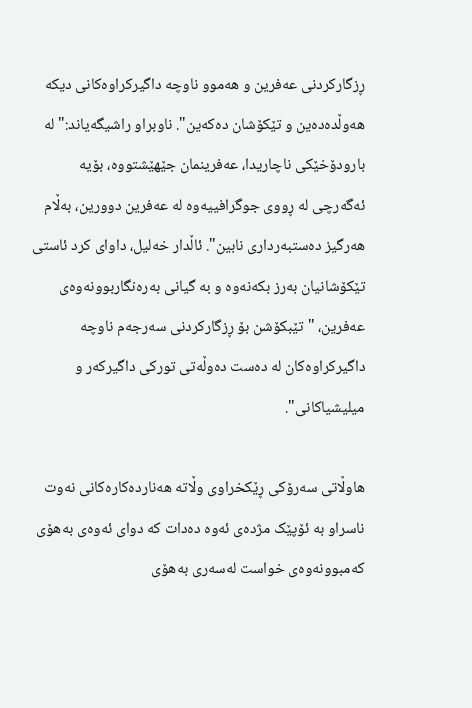ڕزگارکردنى عه‌فرین و هه‌موو ناوچه‌ داگیرکراوه‌کانى دیکه‌ هه‌وڵده‌ده‌ین و تێکۆشان ده‌که‌ین". ناوبراو راشیگه‌یاند:" له‌ بارودۆخێکى ناچاریدا، عه‌فرینمان جێهێشتووه‌، بۆیه‌ ئه‌گه‌رچى له‌ ڕووى جوگرافییه‌وه‌ له‌ عه‌فرین دوورین، به‌ڵام هه‌رگیز ده‌ستبه‌ردارى نابین". ئاڵدار خه‌لیل، داواى کرد ئاستى تێکۆشانیان به‌رز بکه‌نه‌وه‌ ‌و به‌ گیانى به‌ره‌نگاربوونه‌وه‌ى عه‌فرین، "تێبکۆشن بۆ ڕزگارکردنى سه‌رجه‌م ناوچه‌ داگیرکراوه‌کان له‌ ده‌ست ده‌وڵه‌تى تورکى داگیرکه‌ر ‌و میلیشیاکانى".

هاوڵاتى سه‌رۆکى ڕێکخراوى وڵاته‌ هه‌نارده‌کاره‌کانى نه‌وت ناسراو به‌ ئۆپێک مژده‌ى ئه‌وه‌ ده‌دات که‌ دواى ئه‌وه‌ى به‌هۆى که‌مبوونه‌وه‌ى خواست له‌سه‌رى به‌هۆى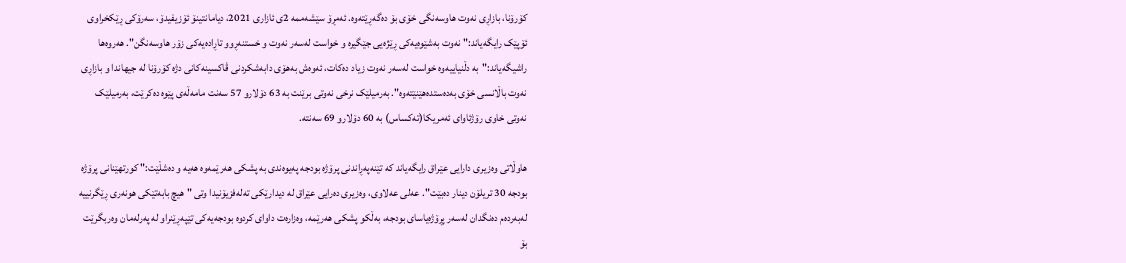کۆرۆنا، بازاڕى نه‌وت هاوسه‌نگى خۆى بۆ ده‌گه‌ڕێته‌وه‌. ئه‌مڕۆ سێشه‌ممه‌ 2ى ئازارى 2021، دیامانتینۆ ئۆزیفیدۆ، سه‌رۆکى ڕێکخراوى ئۆپێک رایگه‌یاند:" نه‌وت به‌شێوه‌یه‌کى ڕێژه‌یى جێگیره‌ و خواست له‌سه‌ر نه‌وت و خستنه‌ڕوو تاڕاده‌یه‌کى زۆر هاوسه‌نگن". هه‌روه‌ها راشیگه‌یاند:"به‌ دڵنیاییه‌وه‌ خواست له‌سه‌ر نه‌وت زیاد ده‌کات، ئه‌وه‌ش به‌هۆى دابه‌شکردنى ڤاکسینه‌کانى دژه‌ کۆرۆنا له‌ جیهاندا و بازاڕى نه‌وت باڵانسى خۆى به‌ده‌ستده‌هێنێته‌وه‌". به‌رمیلێک نرخى نه‌وتى برێنت به‌ 63 دۆلارو 57 سه‌نت مامه‌ڵه‌ى پێوه‌ ده‌کرێت، به‌رمیلێک نه‌وتى خاوى رۆژئاواى ئه‌مریکا(ته‌کساس) به‌ 60 دۆلارو 69 سه‌نته‌.

هاوڵاتى وه‌زیرى دارایى عێراق رایگه‌یاند که‌ تێنه‌په‌ڕاندنى پرۆژه‌ بودجه‌ په‌یوه‌ندى به‌ پشکى هه‌رێمه‌وه‌ هه‌یه‌ و ده‌شڵێت:" کورتهێنانى پرۆژه‌ بودجه‌ 30 تریلۆن دینار ده‌بێت". عه‌لى عه‌لاوی، وه‌زیرى ده‌رایى عێراق له‌ دیدارێکى ته‌له‌فزیۆنیدا وتى " هیچ بابه‌تێکى هونه‌رى ڕێگرنییه‌ له‌به‌رده‌م ده‌نگدان له‌سه‌ر پڕۆژه‌یاساى بودجه‌، به‌ڵکو پشکى هه‌رێمه‌، وه‌زاره‌ت داواى کردوه‌ بودجه‌یه‌کى تێپه‌ڕێنراو له‌ په‌رله‌مان وه‌ربگرێت بۆ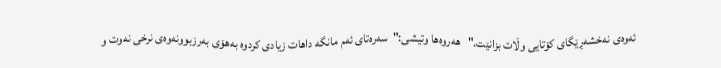ئه‌وه‌ى نه‌خشه‌ڕێگاى کۆتایى وڵات بزانێت."   هه‌روه‌ها وتیشى:"سه‌ره‌تاى ئه‌م مانگه‌ داهات زیادى کردوه‌ به‌هۆى به‌رزبوونه‌وه‌ى نرخى نه‌وت و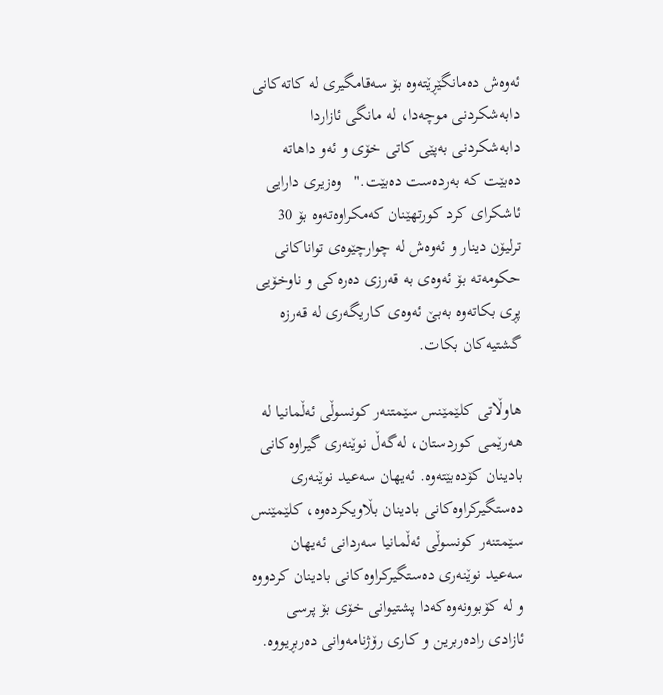ئه‌وه‌ش ده‌مانگێڕێته‌وه‌ بۆ سه‌قامگیرى له‌ کاته‌کانى دابه‌شکردنى موچه‌دا، له‌ مانگى ئازاردا دابه‌شکردنى به‌پێى کاتى خۆى و ئه‌و داهاته‌ ده‌بێت که‌ به‌رده‌ست ده‌بێت."   وه‌زیرى دارایى ئاشکراى کرد کورتهێنان که‌مکراوه‌ته‌وه‌ بۆ 30 ترلیۆن دینار و ئه‌وه‌ش له‌ چوارچێوه‌ى تواناکانى حکومه‌ته‌ بۆ ئه‌وه‌ى به‌ قه‌رزى ده‌ره‌کى و ناوخۆیى پڕى بکاته‌وه‌ به‌بێ ئه‌وه‌ى کاریگه‌رى له‌ قه‌رزه‌ گشتیه‌کان بکات.

هاوڵاتى کلێمێنس سێمتنه‌ر کونسوڵى ئه‌ڵمانیا له‌ هه‌رێمى کوردستان، له‌گه‌ڵ نوێنه‌رى گیراوه‌کانى بادینان کۆده‌بێته‌وه‌. ئه‌یهان سه‌عید نوێنه‌رى ده‌ستگیرکراوه‌کانى بادینان بڵاویکرده‌وه‌، کلێمێنس سێمتنه‌ر کونسوڵى ئه‌ڵمانیا سه‌ردانى ئه‌یهان سه‌عید نوێنه‌رى ده‌ستگیرکراوه‌کانى بادینان کردووه‌ و له‌ کۆبوونه‌وه‌که‌دا پشتیوانى خۆى بۆ پرسى ئازادى راده‌ربرین و کارى رۆژنامه‌وانى ده‌ربڕیووه‌.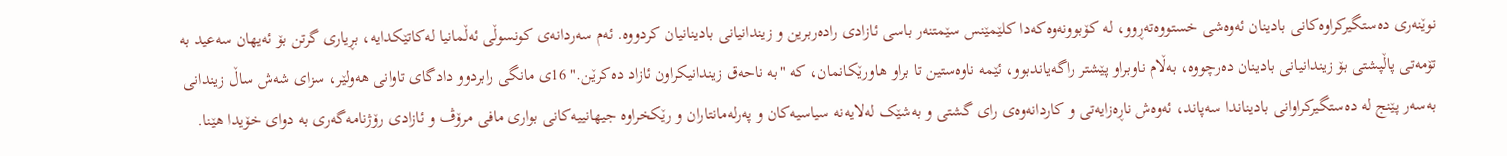نوێنه‌رى ده‌ستگیرکراوه‌کانى بادینان ئه‌وه‌شى خستووه‌ته‌ڕوو، له‌ کۆبوونه‌وه‌که‌دا کلێمێنس سێمتنه‌ر باسى ئازادى راده‌ربرین و زیندانیانى بادینانیان کردووه‌. ئه‌م سه‌ردانه‌ى کونسوڵى ئه‌ڵمانیا له‌کاتێکدایه‌، بڕیارى گرتن بۆ ئه‌یهان سه‌عید به‌ تۆمه‌تى پاڵپشتى بۆ زیندانیانى بادینان ده‌رچووه‌، به‌ڵام ناوبراو پێشتر راگه‌یاندبوو، ئێمه‌ ناوه‌ستین تا براو ھاورێکانمان، که‌ "به‌ ناحه‌ق زیندانیکراون ئازاد ده‌کرێن." 16ى مانگى رابردوو دادگاى تاوانى هه‌ولێر، سزاى شه‌ش ساڵ زیندانى به‌سه‌ر پێنج له‌ ده‌ستگیرکراوانى بادیناندا سه‌پاند، ئه‌وه‌ش ناڕه‌زایه‌تى و کاردانه‌وه‌ى راى گشتى و به‌شێک له‌لایه‌نه‌ سیاسیه‌کان و په‌رله‌مانتاران و رێکخراوه‌ جیهانییه‌کانى بوارى مافى مرۆڤ و ئازادى رۆژنامه‌گه‌رى به‌ دواى خۆیدا هێنا.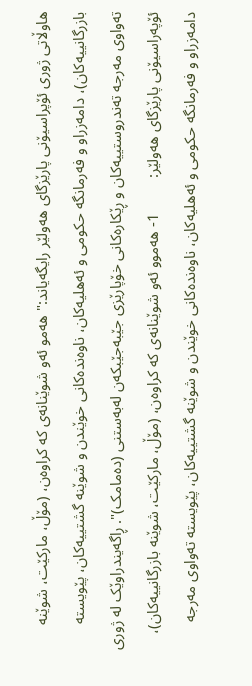هاوڵاتى ژورى ئۆپراسیۆنى پارێزگاى هه‌ولێر رایگه‌یاند:" هه‌مو ئه‌و شوێنانه‌ى که‌ کراوه‌ن، (مۆڵ، مارکێت، شوێنه‌ بازرگانییه‌کان‌)، دامه‌زراو و فه‌رمانگه‌ حکومى و ئه‌هلیه‌کان، ناوه‌نده‌کانى خوێندن و شوێنه‌ گشتییه‌کان، پێویسته‌ ته‌واوى مه‌رجه‌ ته‌ندروستییه‌کان و ڕێکاره‌کانى خۆپارێزى جێبه‌جێبکه‌ن له‌به‌ستنى (ده‌مامک)". ڕاگه‌یندراوێک له‌ ژورى ئۆپه‌راسیۆنى پارێزگاى هه‌ولێر:         1- هه‌موو ئه‌و شوێنانه‌ى که‌ کراوه‌ن، (مۆڵ، مارکێت، شوێنه‌ بازرگانییه‌کان‌)، دامه‌زراو و فه‌رمانگه‌ حکومى و ئه‌هلیه‌کان، ناوه‌نده‌کانى خوێندن و شوێنه‌ گشتییه‌کان، پێویسته‌ ته‌واوى مه‌رجه‌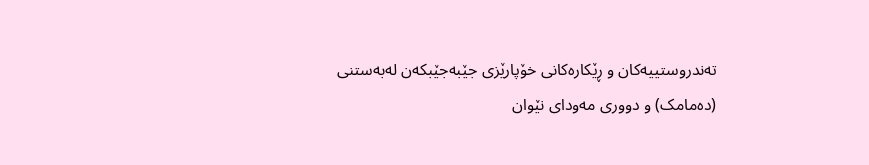ته‌ندروستییه‌کان و ڕێکاره‌کانى خۆپارێزى جێبه‌جێبکه‌ن له‌به‌ستنى (ده‌مامک) و دوورى مه‌وداى نێوان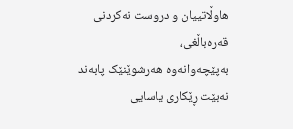هاوڵاتییان و دروست نه‌کردنى قه‌ره‌باڵغی، به‌پێچه‌وانه‌وه‌ ‌هه‌رشوێنێک پابه‌ند نه‌بێت ڕێکارى یاسایى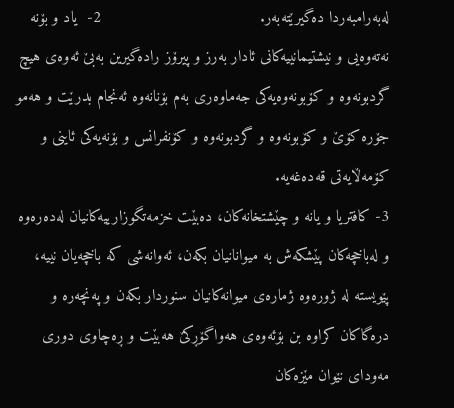له‌به‌رامبه‌ردا ده‌گیرێته‌به‌ر.                                  2-  یاد‌ و بۆنه‌ نه‌ته‌وه‌یى و نیشتیمانییه‌کانى ئادار به‌رز و پیرۆز راده‌گیرین به‌بێ ئه‌وه‌ى هیچ گردبونه‌وه‌ و کۆبونه‌وه‌یه‌کى جه‌ماوه‌رى به‌م بۆنانه‌وه‌ ئه‌نجام بدرێت و هه‌مو جۆره‌ کۆێ‌ و کۆبونه‌وه‌ و گردبونه‌وه‌ و کۆنفرانس و بۆنه‌یه‌کى ئاینى و کۆمه‌ڵایه‌تى قه‌ده‌غه‌یه‌.                                                                                3- کافتریا و یانه‌ و چێشتخانه‌کان، ده‌بێت خزمه‌تگوزارییه‌کانیان له‌ده‌ره‌وه‌ و له‌باخچه‌کان پێشکه‌ش به‌ میوانانیان بکه‌ن، ئه‌وانه‌شى که‌ باخچه‌یان نییه‌، پێویسته‌ له‌ ژوره‌وه‌ ژماره‌ى میوانه‌کانیان سنوردار بکه‌ن و په‌نچه‌ره‌ و دره‌گاکان کراوه‌ بن بۆئه‌وه‌ى هه‌واگۆڕکێ هه‌بێت و ڕه‌چاوى دورى مه‌وداى نێوان مێزه‌کان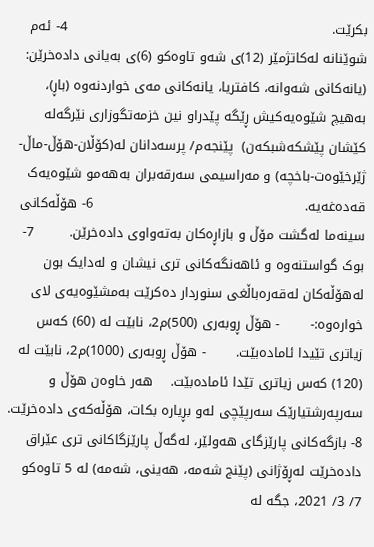بکرێت.                                                            4- ئه‌م شوێنانه‌ له‌کاتژمێر (12)ى شه‌و تاوه‌کو (6)ى به‌یانى داده‌خرێن: (یانه‌کانى شه‌وانه‌، کافتریا، یانه‌کانى مه‌ى خواردنه‌وه‌ (باڕ)، به‌هیچ شێوه‌یه‌کیش ڕێگه‌ پێدراو نین خزمه‌تگوزارى نێرگه‌له‌ کێشان پێشکه‌شبکه‌ن)  پێنجه‌م/ پرسه‌دانان له‌(کۆڵان-هۆڵ-ماڵ-ژێرخێوه‌ت-باخچه‌) و مه‌راسیمى سه‌رقه‌بران به‌هه‌مو شێوه‌یه‌ک قه‌ده‌غه‌یه‌.                                                6- هۆڵه‌کانى سینه‌ما له‌گشت مۆڵ و بازاڕه‌کان به‌ته‌واوى داده‌خرێن.        7- بوک گواستنه‌وه‌ و ئاهه‌نگه‌کانى ترى نیشان و له‌دایک بون له‌هۆڵه‌کان له‌قه‌ره‌باڵغى سنوردار ده‌کرێت به‌مشێوه‌یه‌ى لاى خواره‌وه‌:-       - هۆڵ ڕوبه‌رى (500)م2، نابێت له‌ (60) که‌س زیاترى تێیدا ئاماده‌بێت.       - هۆڵ ڕوبه‌رى (1000)م2، نابێت له‌ (120) که‌س زیاترى تێدا ئاماده‌بێت.    هه‌ر خاوه‌ن هۆڵ و سه‌رپه‌رشتیارێک سه‌رپێچى له‌و بڕیاره‌ بکات، هۆڵه‌که‌ى داده‌خرێت.                                                                            8- بازگه‌کانى پارێزگاى هه‌ولێر، له‌گه‌ڵ پارێزگاکانى ترى عێراق داده‌خرێت له‌ڕۆژانى (پێنج شه‌مه‌، هه‌ینی، شه‌مه‌) له‌ 5 تاوه‌کو 7/ 3/ 2021، جگه‌ له‌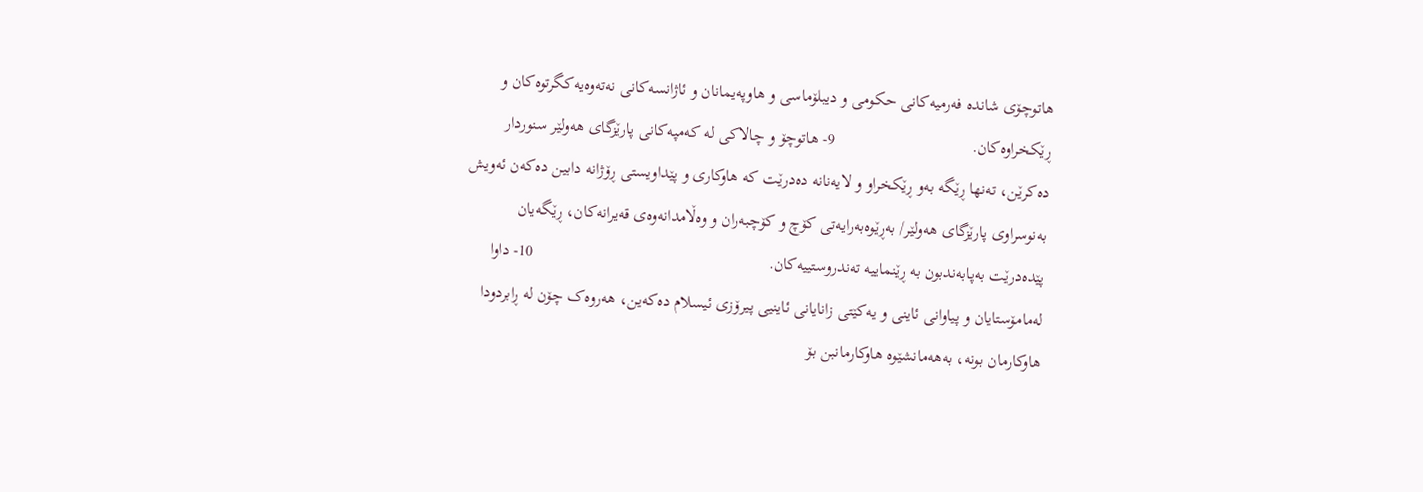هاتوچۆى شانده‌ فه‌رمیه‌کانى حکومى و دیبلۆماسى و هاوپه‌یمانان و ئاژانسه‌کانى نه‌ته‌وه‌یه‌کگرتوه‌کان و ڕێکخراوه‌کان.                                9- هاتوچۆ و چالاکى له‌ که‌مپه‌کانى پارێزگاى هه‌ولێر سنوردار ده‌کرێن، ته‌نها ڕێگه‌ به‌و ڕێکخراو و لایه‌نانه‌ ده‌درێت که‌ هاوکارى و پێداویستى ڕۆژانه‌ دابین ده‌که‌ن ئه‌ویش به‌نوسراوى پارێزگاى هه‌ولێر/ به‌ڕێوه‌به‌رایه‌تى کۆچ و کۆچبه‌ران و وه‌ڵامدانه‌وه‌ى قه‌یرانه‌کان، ڕێگه‌یان پێده‌درێت به‌پابه‌ندبون به‌ ڕێنماییه‌ ته‌ندروستییه‌کان.                                                       10- داوا له‌مامۆستایان و پیاوانى ئاینى و یه‌کێتى زانایانى ئاینیى پیرۆزى ئیسلام ده‌که‌ین، هه‌روه‌ک چۆن له‌ ڕابردودا هاوکارمان بونه‌، به‌هه‌مانشێوه‌ هاوکارمانبن بۆ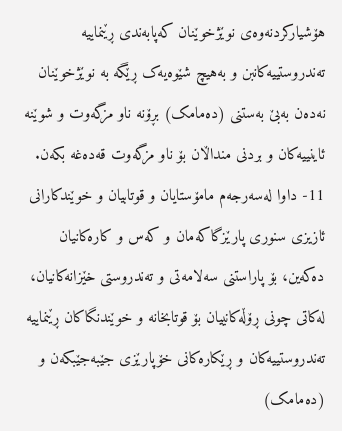هۆشیارکردنه‌وه‌ى نوێژخوێنان که‌پابه‌ندى ڕێنماییه‌ ته‌ندروستییه‌کانبن و به‌هیچ شێوه‌یه‌ک ڕێگه‌ به‌ نوێژخوێنان نه‌ده‌ن به‌بێ به‌ستنى (ده‌مامک) بڕۆنه‌ ناو مزگه‌وت و شوێنه‌ ئاینییه‌کان و بردنى منداڵان بۆ ناو مزگه‌وت قه‌ده‌غه‌ بکه‌ن.                                                                                          11- داوا له‌سه‌رجه‌م مامۆستایان و قوتابیان و خوێندکارانى ئازیزى سنورى پارێزگاکه‌مان و که‌س و کاره‌کانیان ده‌که‌ین، بۆ پاراستنى سه‌لامه‌تى و ته‌ندروستى خێزانه‌کانیان، له‌کاتى چونى ڕۆڵه‌کانییان بۆ قوتابخانه‌ و خوێندنگاکان ڕێنماییه‌ ته‌ندروستییه‌کان و ڕێکاره‌کانى خۆپارێزى جێبه‌جێبکه‌ن و (ده‌مامک)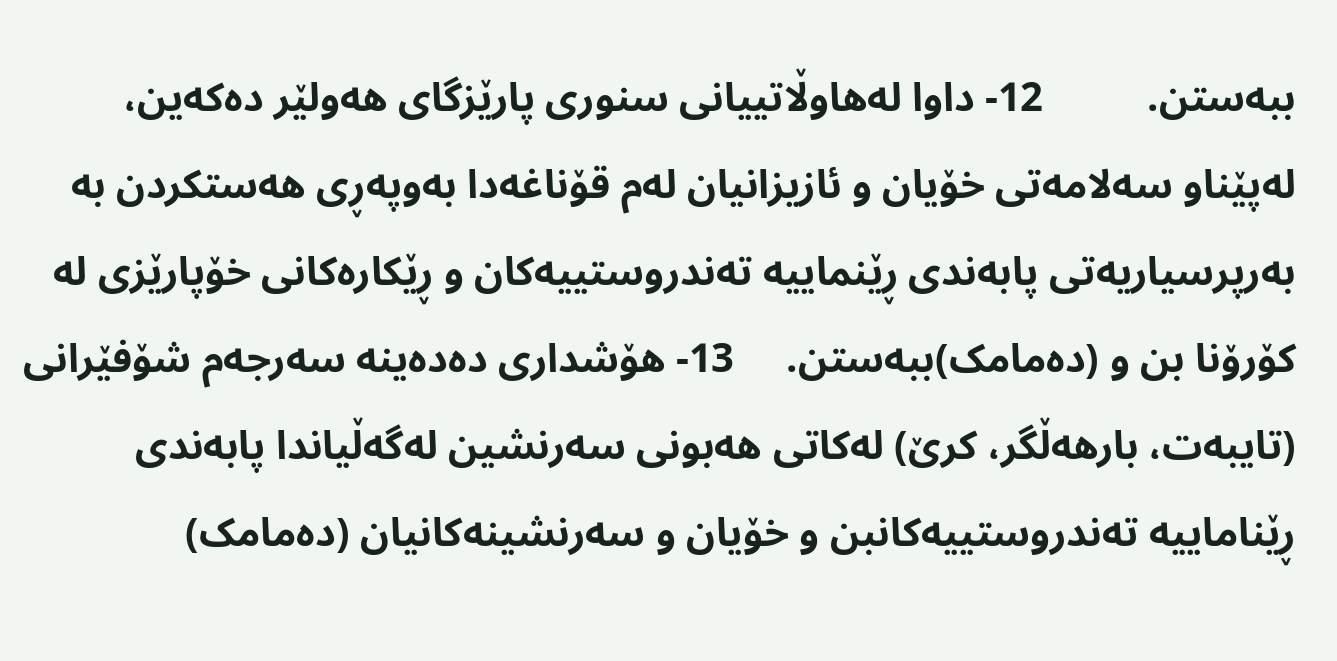ببه‌ستن.          12- داوا له‌هاوڵاتییانى سنورى پارێزگاى هه‌ولێر ده‌که‌ین،  له‌پێناو سه‌لامه‌تى خۆیان و ئازیزانیان له‌م قۆناغه‌دا به‌وپه‌ڕى هه‌ستکردن به‌ به‌رپرسیاریه‌تى پابه‌ندى ڕێنماییه‌ ته‌ندروستییه‌کان و ڕێکاره‌کانى خۆپارێزى له‌ کۆرۆنا بن و (ده‌مامک)ببه‌ستن.     13- هۆشدارى ده‌ده‌ینه‌ سه‌رجه‌م شۆفێرانى (تایبه‌ت، بارهه‌ڵگر، کرێ) له‌کاتى هه‌بونى سه‌رنشین له‌گه‌ڵیاندا پابه‌ندى ڕێناماییه‌ ته‌ندروستییه‌کانبن و خۆیان و سه‌رنشینه‌کانیان (ده‌مامک)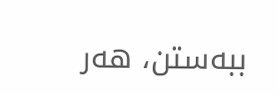ببه‌ستن، هه‌ر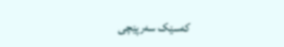که‌سێک سه‌رپێچى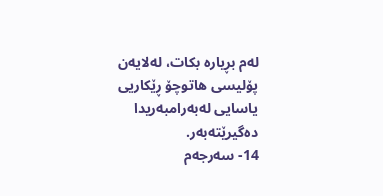له‌م بڕیاره‌ بکات، له‌لایه‌ن پۆلیسى هاتوچۆ ڕێکاریى یاسایى له‌به‌رامبه‌ریدا ده‌گیرێته‌به‌ر.                                                                           14- سه‌رجه‌م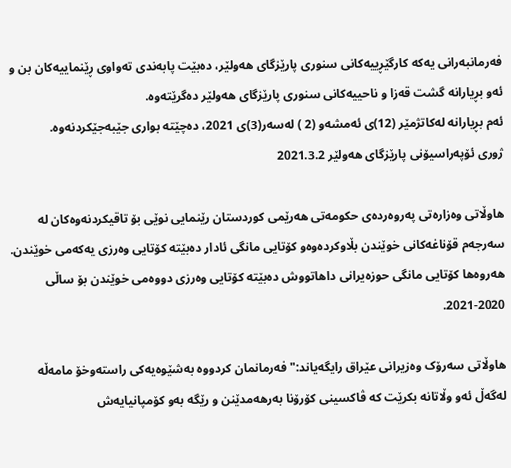فه‌رمانبه‌رانى یه‌که‌ کارگێڕییه‌کانى سنورى پارێزگاى هه‌ولێر، ده‌بێت پابه‌ندى ته‌واوى ڕێنماییه‌کان بن و ئه‌و بڕیارانه‌ گشت قه‌زا و ناحییه‌کانى سنورى پارێزگاى هه‌ولێر ده‌گرێته‌وه‌.                                                                                                            ئه‌م بڕیارانه‌ له‌کاتژمێر (12)ى ئه‌مشه‌و (2 ) له‌سه‌ر(3)ى 2021، ده‌چێته‌ بوارى جێبه‌جێکردنه‌وه‌.                                                                                                                     ژورى ئۆپه‌راسیۆنى پارێزگاى هه‌ولێر 2021.3.2

هاوڵاتى وه‌زاره‌تى په‌روه‌رده‌ى حکومه‌تى هه‌رێمى کوردستان رێنمایى نوێى بۆ تاقیکردنه‌وه‌کان له‌ سه‌رجه‌م قۆناغه‌کانى خوێندن بڵاوکرده‌وه‌و کۆتایى مانگى ئادار ده‌بێته‌ کۆتایى وه‌رزى یه‌که‌مى خوێندن. هه‌روه‌ها کۆتایى مانگى حوزه‌یرانى داهاتووش ده‌بێته‌ کۆتایى وه‌رزى دووه‌مى خوێندن بۆ ساڵى 2020-2021.

هاوڵاتى سه‌رۆک وه‌زیرانى عێراق رایگه‌یاند:" فه‌رمانمان کردووه‌ به‌شێوه‌یه‌کى راسته‌وخۆ مامه‌ڵه‌ له‌گه‌ڵ ئه‌و وڵاتانه‌ بکرێت که‌ ڤاکسینى کۆرۆنا به‌رهه‌مدێنن و رێگه‌ به‌و کۆمپانیایه‌ش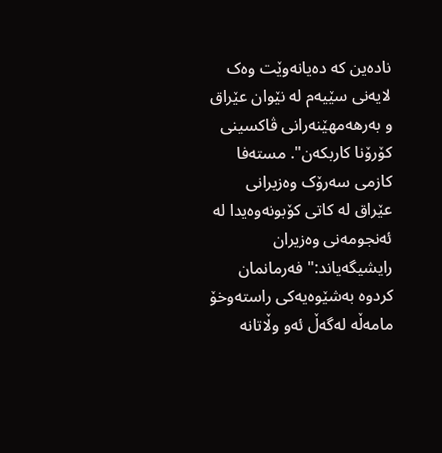ناده‌ین که‌ ده‌یانه‌وێت وه‌ک لایه‌نى سێیه‌م له‌ نێوان عێراق و به‌رهه‌مهێنه‌رانى ڤاکسینى کۆرۆنا کاربکه‌ن". مسته‌فا کازمى سه‌رۆک وه‌زیرانى عێراق له‌ کاتى کۆبونه‌وه‌یدا له‌ ئه‌نجومه‌نى وه‌زیران رایشیگه‌یاند:" فه‌رمانمان کردوه‌ به‌شێوه‌یه‌کى راسته‌وخۆ مامه‌ڵه‌ له‌گه‌ڵ ئه‌و وڵاتانه‌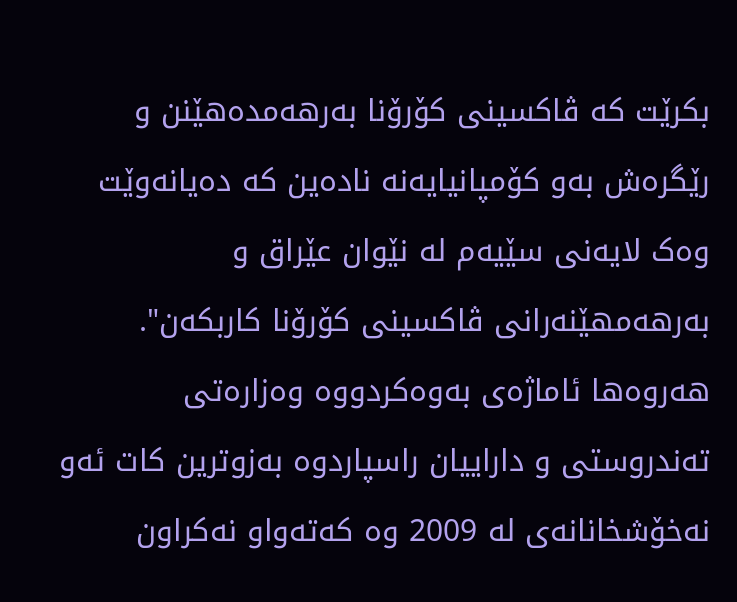بکرێت که‌ ڤاکسینى کۆرۆنا به‌رهه‌مده‌هێنن و رێگره‌ش به‌و کۆمپانیایه‌نه‌ ناده‌ین که‌ ده‌یانه‌وێت وه‌ک لایه‌نى سێیه‌م له‌ نێوان عێراق و به‌رهه‌مهێنه‌رانى ڤاکسینى کۆرۆنا کاربکه‌ن". هه‌روه‌ها ئاماژه‌ى به‌وه‌کردووه‌ وه‌زاره‌تى ته‌ندروستى و داراییان راسپاردوه‌ به‌زوترین کات ئه‌و نه‌خۆشخانانه‌ى له‌ 2009 وه‌ که‌ته‌واو نه‌کراون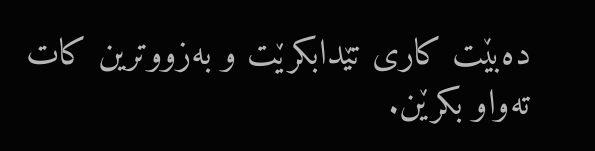ده‌بێت کارى تێدابکرێت و به‌زووترین کات ته‌واو بکرێن.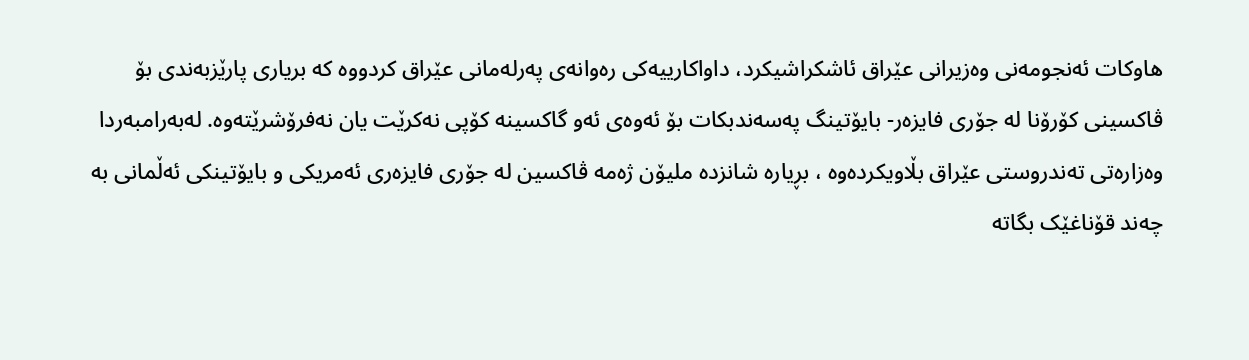هاوکات ئه‌نجومه‌نى وه‌زیرانى عێراق ئاشکراشیکرد، داواکارییه‌کى ره‌وانه‌ى په‌رله‌مانى عێراق کردووه‌ که‌ بریارى پارێزبه‌ندى بۆ ڤاکسینى کۆرۆنا له‌ جۆرى فایزه‌ر- بایۆتینگ په‌سه‌ندبکات بۆ ئه‌وه‌ى ئه‌و گاکسینه‌ کۆپى نه‌کرێت یان نه‌فرۆشرێته‌وه‌. له‌به‌رامبه‌ردا وه‌زاره‌تى ته‌ندروستى عێراق بڵاویکرده‌وه‌ ، بڕیاره‌ شانزده‌ ملیۆن ژه‌مه‌ ڤاکسین له‌ جۆرى فایزه‌رى ئه‌مریکى و بایۆتینکى ئه‌ڵمانى به‌ چه‌ند قۆناغێک بگاته‌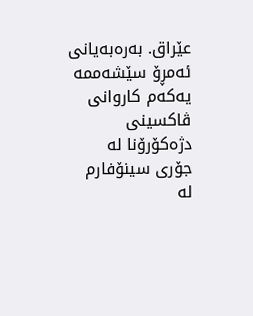عێراق. به‌ره‌به‌یانى ئه‌مڕۆ سێشه‌ممه‌ یه‌که‌م کاروانى ڤاکسینى دژه‌کۆرۆنا له‌ جۆرى سینۆفارم له‌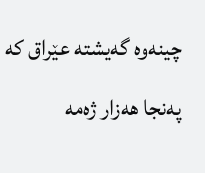چینه‌وه‌ گه‌یشته‌ عێراق که‌  په‌نجا ھه‌زار ژه‌مه‌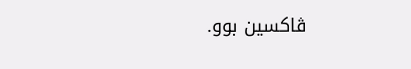ڤاکسین بوو.